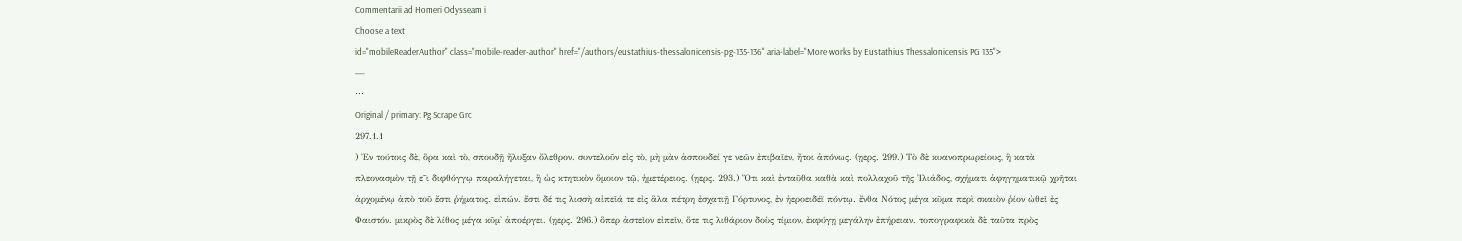Commentarii ad Homeri Odysseam i
Choose a text
id="mobileReaderAuthor" class="mobile-reader-author" href="/authors/eustathius-thessalonicensis-pg-135-136" aria-label="More works by Eustathius Thessalonicensis PG 135">
—
⋯
Original / primary: Pg Scrape Grc
297.1.1
) Ἐν τούτοις δὲ, ὅρα καὶ τὸ, σπουδῇ ἤλυξαν ὄλεθρον. συντελοῦν εἰς τὸ, μὴ μὰν ἀσπουδεί γε νεῶν ἐπιβαῖεν, ἤτοι ἀπόνως. (ῃερς. 299.) Τὸ δὲ κυανοπρωρείους, ἢ κατὰ πλεονασμὸν τῇ εˉι διφθόγγῳ παραλήγεται, ἢ ὡς κτητικὸν ὅμοιον τῷ, ἡμετέρειος. (ῃερς. 293.) Ὅτι καὶ ἐνταῦθα καθὰ καὶ πολλαχοῦ τῆς Ἰλιάδος, σχήματι ἀφηγηματικῷ χρῆται ἀρχομένῳ ἀπὸ τοῦ ἔστι ῥήματος. εἰπών. ἔστι δέ τις λισσὴ αἰπεῖά τε εἰς ἅλα πέτρη ἐσχατιῇ Γόρτυνος, ἐν ἠεροειδέϊ πόντῳ. ἔνθα Νότος μέγα κῦμα περὶ σκαιὸν ῥίον ὠθεῖ ἐς Φαιστόν. μικρὸς δὲ λίθος μέγα κῦμ' ἀποέργει. (ῃερς. 296.) ὅπερ ἀστεῖον εἰπεῖν, ὅτε τις λιθάριον δοὺς τίμιον, ἐκφύγῃ μεγάλην ἐπήρειαν. τοπογραφικὰ δὲ ταῦτα πρὸς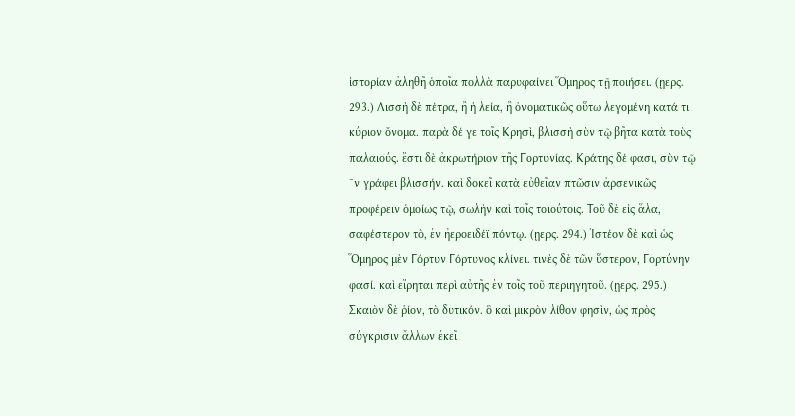ἱστορίαν ἀληθῆ ὁποῖα πολλὰ παρυφαίνει Ὅμηρος τῇ ποιήσει. (ῃερς. 293.) Λισσὴ δὲ πέτρα, ἢ ἡ λεία, ἢ ὀνοματικῶς οὕτω λεγομένη κατά τι κύριον ὄνομα. παρὰ δέ γε τοῖς Κρησὶ, βλισσὴ σὺν τῷ βῆτα κατὰ τοὺς παλαιούς. ἔστι δὲ ἀκρωτήριον τῆς Γορτυνίας. Κράτης δέ φασι, σὺν τῷ ˉν γράφει βλισσήν. καὶ δοκεῖ κατὰ εὐθεῖαν πτῶσιν ἀρσενικῶς προφέρειν ὁμοίως τῷ, σωλὴν καὶ τοῖς τοιούτοις. Τοῦ δὲ εἰς ἅλα, σαφέστερον τὸ, ἐν ἠεροειδέϊ πόντῳ. (ῃερς. 294.) Ἰστέον δὲ καὶ ὡς Ὅμηρος μὲν Γόρτυν Γόρτυνος κλίνει. τινὲς δὲ τῶν ὕστερον, Γορτύνην φασί. καὶ εἴρηται περὶ αὐτῆς ἐν τοῖς τοῦ περιηγητοῦ. (ῃερς. 295.) Σκαιὸν δὲ ῥίον, τὸ δυτικόν. ὃ καὶ μικρὸν λίθον φησὶν, ὡς πρὸς σύγκρισιν ἄλλων ἐκεῖ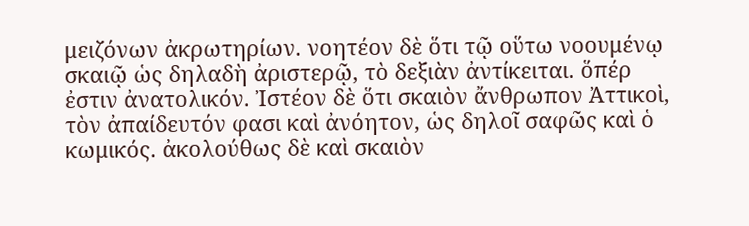μειζόνων ἀκρωτηρίων. νοητέον δὲ ὅτι τῷ οὕτω νοουμένῳ σκαιῷ ὡς δηλαδὴ ἀριστερῷ, τὸ δεξιὰν ἀντίκειται. ὅπέρ ἐστιν ἀνατολικόν. Ἰστέον δὲ ὅτι σκαιὸν ἄνθρωπον Ἀττικοὶ, τὸν ἀπαίδευτόν φασι καὶ ἀνόητον, ὡς δηλοῖ σαφῶς καὶ ὁ κωμικός. ἀκολούθως δὲ καὶ σκαιὸν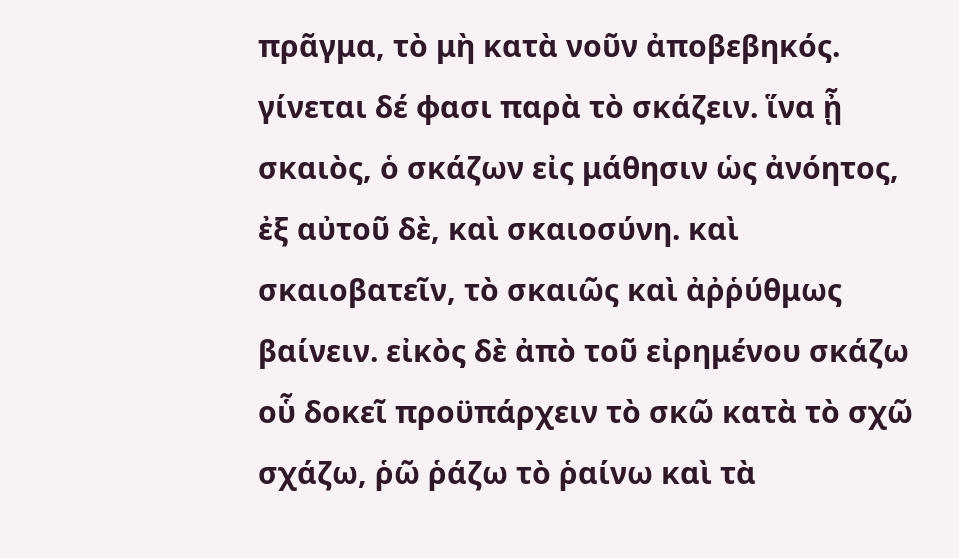πρᾶγμα, τὸ μὴ κατὰ νοῦν ἀποβεβηκός. γίνεται δέ φασι παρὰ τὸ σκάζειν. ἵνα ᾖ σκαιὸς, ὁ σκάζων εἰς μάθησιν ὡς ἀνόητος, ἐξ αὐτοῦ δὲ, καὶ σκαιοσύνη. καὶ σκαιοβατεῖν, τὸ σκαιῶς καὶ ἀῤῥύθμως βαίνειν. εἰκὸς δὲ ἀπὸ τοῦ εἰρημένου σκάζω οὗ δοκεῖ προϋπάρχειν τὸ σκῶ κατὰ τὸ σχῶ σχάζω, ῥῶ ῥάζω τὸ ῥαίνω καὶ τὰ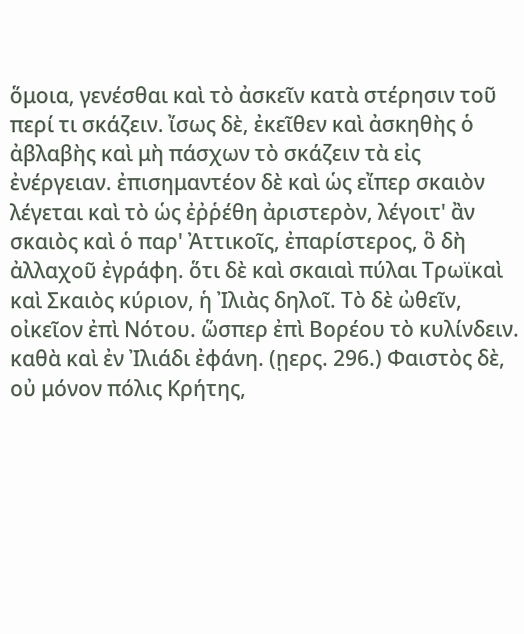ὅμοια, γενέσθαι καὶ τὸ ἀσκεῖν κατὰ στέρησιν τοῦ περί τι σκάζειν. ἴσως δὲ, ἐκεῖθεν καὶ ἀσκηθὴς ὁ ἀβλαβὴς καὶ μὴ πάσχων τὸ σκάζειν τὰ εἰς ἐνέργειαν. ἐπισημαντέον δὲ καὶ ὡς εἴπερ σκαιὸν λέγεται καὶ τὸ ὡς ἐῤῥέθη ἀριστερὸν, λέγοιτ' ἂν σκαιὸς καὶ ὁ παρ' Ἀττικοῖς, ἐπαρίστερος, ὃ δὴ ἀλλαχοῦ ἐγράφη. ὅτι δὲ καὶ σκαιαὶ πύλαι Τρωϊκαὶ καὶ Σκαιὸς κύριον, ἡ Ἰλιὰς δηλοῖ. Τὸ δὲ ὠθεῖν, οἰκεῖον ἐπὶ Νότου. ὥσπερ ἐπὶ Βορέου τὸ κυλίνδειν. καθὰ καὶ ἐν Ἰλιάδι ἐφάνη. (ῃερς. 296.) Φαιστὸς δὲ, οὐ μόνον πόλις Κρήτης,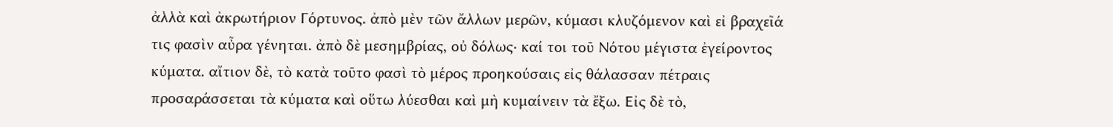ἀλλὰ καὶ ἀκρωτήριον Γόρτυνος. ἀπὸ μὲν τῶν ἄλλων μερῶν, κύμασι κλυζόμενον καὶ εἰ βραχεῖά τις φασὶν αὖρα γένηται. ἀπὸ δὲ μεσημβρίας, οὐ δόλως· καί τοι τοῦ Νότου μέγιστα ἐγείροντος κύματα. αἴτιον δὲ, τὸ κατὰ τοῦτο φασὶ τὸ μέρος προηκούσαις εἰς θάλασσαν πέτραις προσαράσσεται τὰ κύματα καὶ οὕτω λύεσθαι καὶ μὴ κυμαίνειν τὰ ἔξω. Εἰς δὲ τὸ,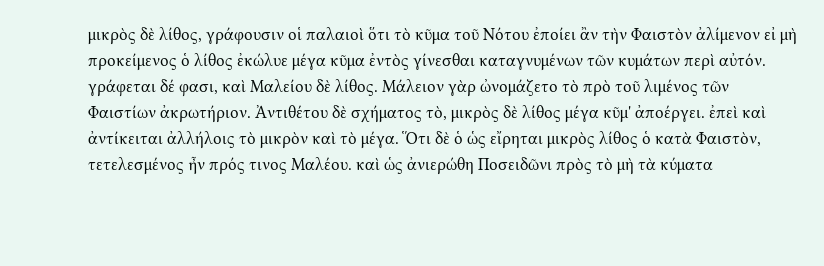μικρὸς δὲ λίθος, γράφουσιν οἱ παλαιοὶ ὅτι τὸ κῦμα τοῦ Νότου ἐποίει ἂν τὴν Φαιστὸν ἀλίμενον εἰ μὴ προκείμενος ὁ λίθος ἐκώλυε μέγα κῦμα ἐντὸς γίνεσθαι καταγνυμένων τῶν κυμάτων περὶ αὐτόν. γράφεται δέ φασι, καὶ Μαλείου δὲ λίθος. Μάλειον γὰρ ὠνομάζετο τὸ πρὸ τοῦ λιμένος τῶν Φαιστίων ἀκρωτήριον. Ἀντιθέτου δὲ σχήματος τὸ, μικρὸς δὲ λίθος μέγα κῦμ' ἀποέργει. ἐπεὶ καὶ ἀντίκειται ἀλλήλοις τὸ μικρὸν καὶ τὸ μέγα. Ὅτι δὲ ὁ ὡς εἴρηται μικρὸς λίθος ὁ κατὰ Φαιστὸν, τετελεσμένος ἦν πρός τινος Μαλέου. καὶ ὡς ἀνιερώθη Ποσειδῶνι πρὸς τὸ μὴ τὰ κύματα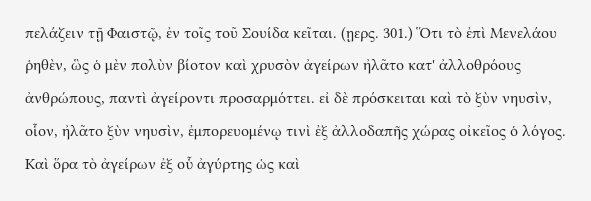πελάζειν τῇ Φαιστῷ, ἐν τοῖς τοῦ Σουίδα κεῖται. (ῃερς. 301.) Ὅτι τὸ ἐπὶ Μενελάου ῥηθὲν, ὣς ὁ μὲν πολὺν βίοτον καὶ χρυσὸν ἀγείρων ἠλᾶτο κατ' ἀλλοθρόους ἀνθρώπους, παντὶ ἀγείροντι προσαρμόττει. εἰ δὲ πρόσκειται καὶ τὸ ξὺν νηυσὶν, οἷον, ἠλᾶτο ξὺν νηυσὶν, ἐμπορευομένῳ τινὶ ἐξ ἀλλοδαπῆς χώρας οἰκεῖος ὁ λόγος. Καὶ ὅρα τὸ ἀγείρων ἐξ οὗ ἀγύρτης ὡς καὶ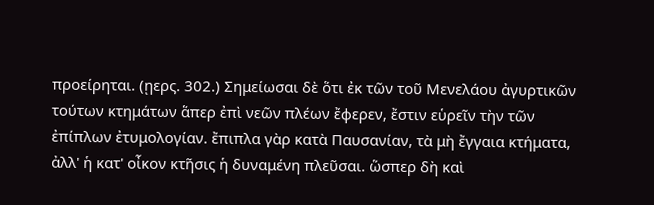προείρηται. (ῃερς. 302.) Σημείωσαι δὲ ὅτι ἐκ τῶν τοῦ Μενελάου ἀγυρτικῶν τούτων κτημάτων ἅπερ ἐπὶ νεῶν πλέων ἔφερεν, ἔστιν εὑρεῖν τὴν τῶν ἐπίπλων ἐτυμολογίαν. ἔπιπλα γὰρ κατὰ Παυσανίαν, τὰ μὴ ἔγγαια κτήματα, ἀλλ' ἡ κατ' οἶκον κτῆσις ἡ δυναμένη πλεῦσαι. ὥσπερ δὴ καὶ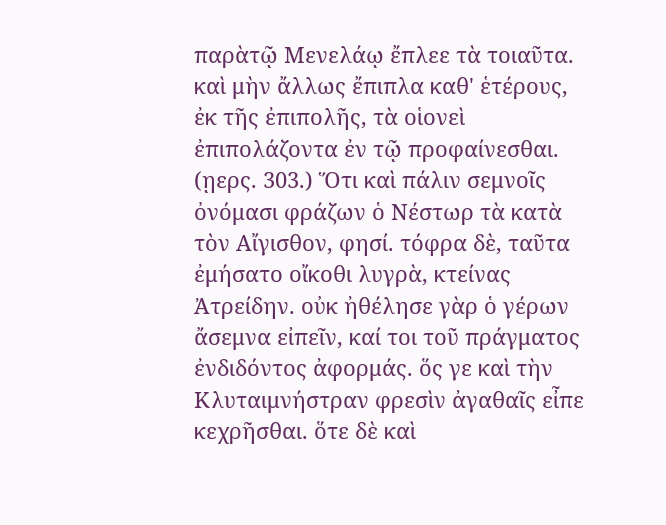παρὰτῷ Μενελάῳ ἔπλεε τὰ τοιαῦτα. καὶ μὴν ἄλλως ἔπιπλα καθ' ἑτέρους, ἐκ τῆς ἐπιπολῆς, τὰ οἱονεὶ ἐπιπολάζοντα ἐν τῷ προφαίνεσθαι. (ῃερς. 303.) Ὅτι καὶ πάλιν σεμνοῖς ὀνόμασι φράζων ὁ Νέστωρ τὰ κατὰ τὸν Αἴγισθον, φησί. τόφρα δὲ, ταῦτα ἐμήσατο οἴκοθι λυγρὰ, κτείνας Ἀτρείδην. οὐκ ἠθέλησε γὰρ ὁ γέρων ἄσεμνα εἰπεῖν, καί τοι τοῦ πράγματος ἐνδιδόντος ἀφορμάς. ὅς γε καὶ τὴν Κλυταιμνήστραν φρεσὶν ἀγαθαῖς εἶπε κεχρῆσθαι. ὅτε δὲ καὶ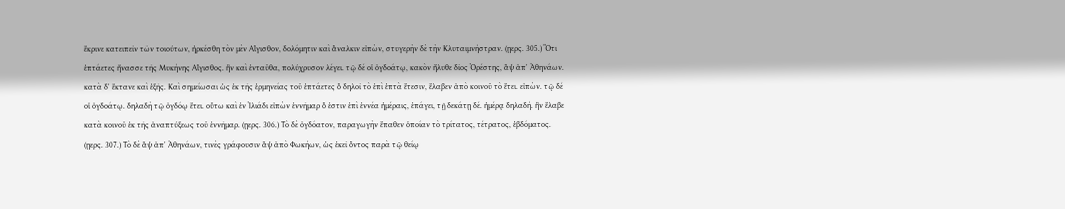ἔκρινε κατειπεῖν τῶν τοιούτων, ἠρκέσθη τὸν μὲν Αἴγισθον, δολόμητιν καὶ ἄναλκιν εἰπὼν, στυγερὴν δὲ τὴν Κλυταιμνήστραν. (ῃερς. 305.) Ὅτι ἑπτάετες ἤνασσε τῆς Μυκήνης Αἴγισθος. ἣν καὶ ἐνταῦθα, πολύχρυσον λέγει. τῷ δέ οἱ ὀγδοάτῳ, κακὸν ἤλυθε δῖος Ὀρέστης, ἂψ ἀπ' Ἀθηνάων. κατὰ δ' ἔκτανε καὶ ἑξῆς. Καὶ σημείωσαι ὡς ἐκ τῆς ἑρμηνείας τοῦ ἑπτάετες ὃ δηλοῖ τὸ ἐπὶ ἑπτὰ ἔτεσιν, ἔλαβεν ἀπὸ κοινοῦ τὸ ἔτει. εἰπὼν. τῷ δέ οἱ ὀγδοάτῳ. δηλαδὴ τῷ ὀγδόῳ ἔτει. οὕτω καὶ ἐν Ἰλιάδι εἰπὼν ἐννῆμαρ ὅ ἐστιν ἐπὶ ἐννέα ἡμέραις, ἐπάγει, τῇ δεκάτῃ δέ. ἡμέρᾳ δηλαδή. ἣν ἔλαβε κατὰ κοινοῦ ἐκ τῆς ἀναπτύξεως τοῦ ἐννῆμαρ. (ῃερς. 306.) Τὸ δὲ ὀγδόατον, παραγωγὴν ἔπαθεν ὁποίαν τὸ τρίτατος, τέτρατος, ἑβδόματος. (ῃερς. 307.) Τὸ δὲ ἂψ ἀπ' Ἀθηνάων, τινὲς γράφουσιν ἂψ ἀπὸ Φωκήων, ὡς ἐκεῖ ὄντος παρὰ τῷ θείῳ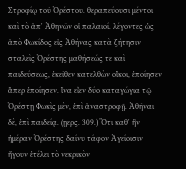Στροφίῳ τοῦ Ὀρέστου. θεραπεύουσι μέντοι καὶ τὸ ἀπ' Ἀθηνῶν οἱ παλαιοί. λέγοντες ὡς ἀπὸ Φωκίδος εἰς Ἀθήνας κατὰ ζήτησιν σταλεὶς Ὀρέστης μαθήσεώς τε καὶ παιδεύσεως, ἐκεῖθεν κατελθὼν οἴκοι, ἐποίησεν ἅπερ ἐποίησεν. ἵνα εἶεν δύο καταγώγια τῷ Ὀρέστῃ Φωκὶς μὲν, ἐπὶ ἀναστροφῇ. Ἀθῆναι δὲ, ἐπὶ παιδείᾳ. (ῃερς. 309.) Ὅτι καθ' ἣν ἡμέραν Ὀρέστης δαίνυ τάφον Ἀγείοισιν ἤγουν ἐτέλει τὸ νεκρικὸν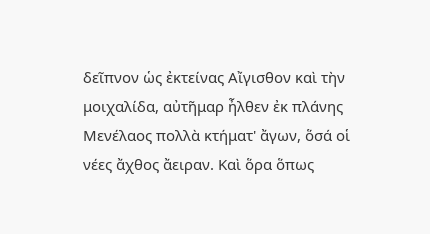δεῖπνον ὡς ἐκτείνας Αἴγισθον καὶ τὴν μοιχαλίδα, αὐτῆμαρ ἦλθεν ἐκ πλάνης Μενέλαος πολλὰ κτήματ' ἄγων, ὅσά οἱ νέες ἄχθος ἄειραν. Καὶ ὅρα ὅπως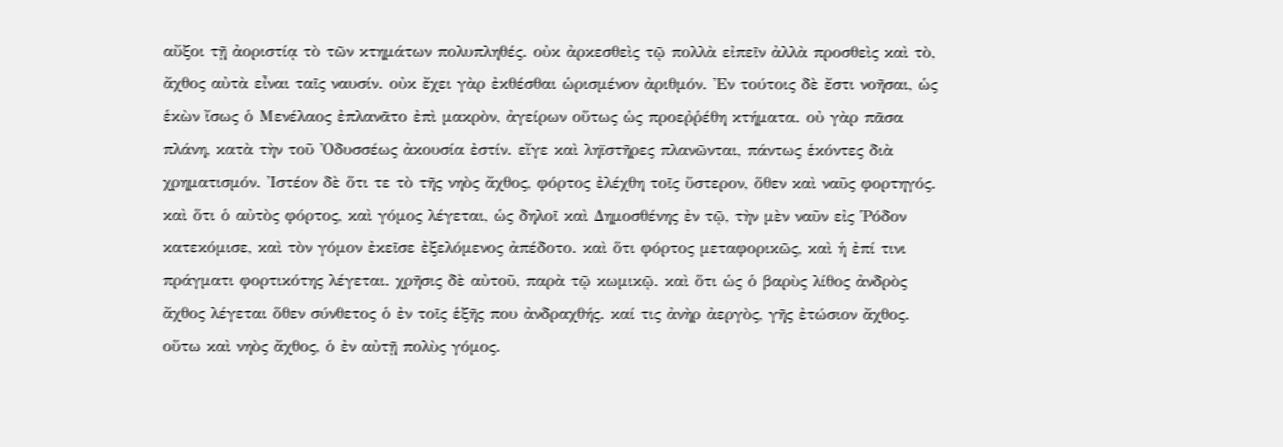αὔξοι τῇ ἀοριστίᾳ τὸ τῶν κτημάτων πολυπληθές. οὐκ ἀρκεσθεὶς τῷ πολλὰ εἰπεῖν ἀλλὰ προσθεὶς καὶ τὸ, ἄχθος αὐτὰ εἶναι ταῖς ναυσίν. οὐκ ἔχει γὰρ ἐκθέσθαι ὡρισμένον ἀριθμόν. Ἐν τούτοις δὲ ἔστι νοῆσαι, ὡς ἑκὼν ἴσως ὁ Μενέλαος ἐπλανᾶτο ἐπὶ μακρὸν, ἀγείρων οὕτως ὡς προεῤῥέθη κτήματα. οὐ γὰρ πᾶσα πλάνη, κατὰ τὴν τοῦ Ὀδυσσέως ἀκουσία ἐστίν. εἴγε καὶ ληϊστῆρες πλανῶνται, πάντως ἑκόντες διὰ χρηματισμόν. Ἰστέον δὲ ὅτι τε τὸ τῆς νηὸς ἄχθος, φόρτος ἐλέχθη τοῖς ὕστερον, ὅθεν καὶ ναῦς φορτηγός. καὶ ὅτι ὁ αὐτὸς φόρτος, καὶ γόμος λέγεται, ὡς δηλοῖ καὶ Δημοσθένης ἐν τῷ, τὴν μὲν ναῦν εἰς Ῥόδον κατεκόμισε, καὶ τὸν γόμον ἐκεῖσε ἐξελόμενος ἀπέδοτο. καὶ ὅτι φόρτος μεταφορικῶς, καὶ ἡ ἐπί τινι πράγματι φορτικότης λέγεται. χρῆσις δὲ αὐτοῦ, παρὰ τῷ κωμικῷ. καὶ ὅτι ὡς ὁ βαρὺς λίθος ἀνδρὸς ἄχθος λέγεται ὅθεν σύνθετος ὁ ἐν τοῖς ἑξῆς που ἀνδραχθής. καί τις ἀνὴρ ἀεργὸς, γῆς ἐτώσιον ἄχθος. οὕτω καὶ νηὸς ἄχθος, ὁ ἐν αὐτῇ πολὺς γόμος.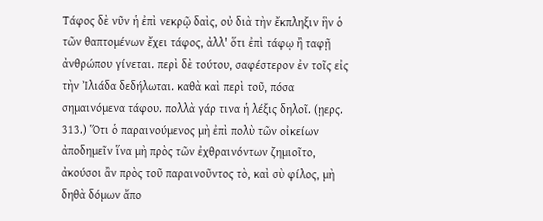Τάφος δὲ νῦν ἡ ἐπὶ νεκρῷ δαὶς, οὐ διὰ τὴν ἔκπληξιν ἣν ὁ τῶν θαπτομένων ἔχει τάφος, ἀλλ' ὅτι ἐπὶ τάφῳ ἢ ταφῇ ἀνθρώπου γίνεται. περὶ δὲ τούτου, σαφέστερον ἐν τοῖς εἰς τὴν Ἰλιάδα δεδήλωται. καθὰ καὶ περὶ τοῦ, πόσα σημαινόμενα τάφου. πολλὰ γάρ τινα ἡ λέξις δηλοῖ. (ῃερς. 313.) Ὅτι ὁ παραινούμενος μὴ ἐπὶ πολὺ τῶν οἰκείων ἀποδημεῖν ἵνα μὴ πρὸς τῶν ἐχθραινόντων ζημιοῖτο, ἀκούσοι ἂν πρὸς τοῦ παραινοῦντος τὸ, καὶ σὺ φίλος, μὴ δηθὰ δόμων ἄπο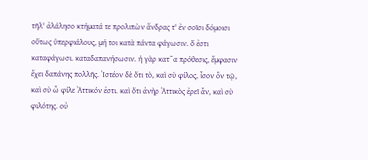τῆλ' ἀλάλησο κτήματά τε προλιπὼν ἄνδρας τ' ἐν σοῖσι δόμοισι οὕτως ὑπερφιάλους, μή τοι κατὰ πάντα φάγωσιν. ὅ ἐστι καταφάγωσι. καταδαπανήσωσιν. ἡ γὰρ κατˉα πρόθεσις, ἔμφασιν ἔχει δαπάνης πολλῆς. Ἰστέον δὲ ὅτι τὸ, καὶ σὺ φίλος, ἶσον ὂν τῷ, καὶ σὺ ὦ φίλε Ἀττικόν ἐστι. καὶ ὅτι ἀνὴρ Ἀττικὸς ἐρεῖ ἂν, καὶ σὺ φιλότης. οὐ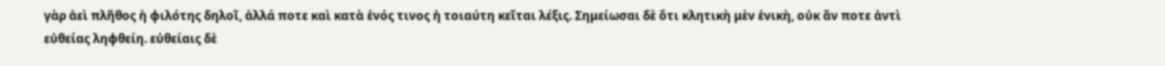γὰρ ἀεὶ πλῆθος ἡ φιλότης δηλοῖ, ἀλλά ποτε καὶ κατὰ ἑνός τινος ἡ τοιαύτη κεῖται λέξις. Σημείωσαι δὲ ὅτι κλητικὴ μὲν ἑνικὴ, οὐκ ἄν ποτε ἀντὶ εὐθείας ληφθείη. εὐθείαις δὲ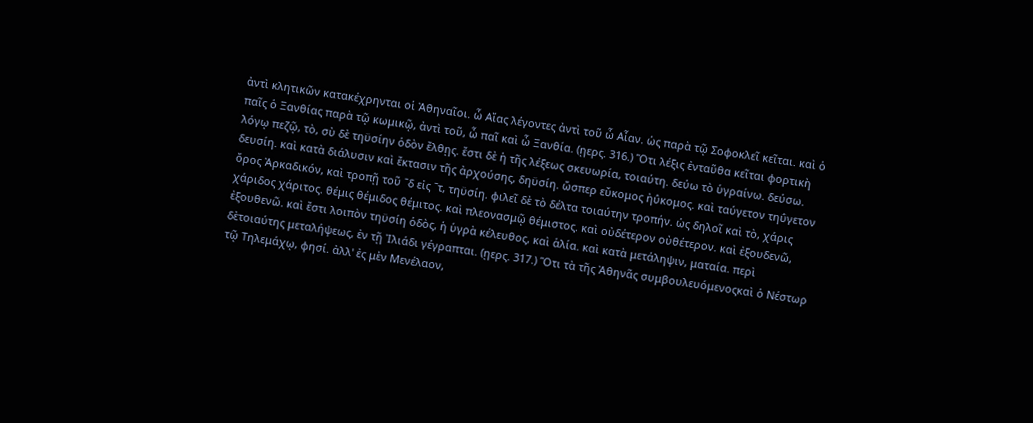ἀντὶ κλητικῶν κατακέχρηνται οἱ Ἀθηναῖοι. ὦ Αἴας λέγοντες ἀντὶ τοῦ ὦ Αἶαν. ὡς παρὰ τῷ Σοφοκλεῖ κεῖται. καὶ ὁ παῖς ὁ Ξανθίας παρὰ τῷ κωμικῷ, ἀντὶ τοῦ, ὦ παῖ καὶ ὦ Ξανθία. (ῃερς. 316.) Ὅτι λέξις ἐνταῦθα κεῖται φορτικὴ λόγῳ πεζῷ, τὸ, σὺ δὲ τηϋσίην ὁδὸν ἔλθῃς. ἔστι δὲ ἡ τῆς λέξεως σκευωρία, τοιαύτη. δεύω τὸ ὑγραίνω. δεύσω. δευσίη. καὶ κατὰ διάλυσιν καὶ ἔκτασιν τῆς ἀρχούσης, δηϋσίη. ὥσπερ εὔκομος ἠΰκομος. καὶ ταύγετον τηΰγετον ὄρος Ἀρκαδικόν, καὶ τροπῇ τοῦ ˉδ εἰς ˉτ, τηϋσίη. φιλεῖ δὲ τὸ δέλτα τοιαύτην τροπήν. ὡς δηλοῖ καὶ τὸ, χάρις χάριδος χάριτος. θέμις θέμιδος θέμιτος. καὶ πλεονασμῷ θέμιστος. καὶ οὐδέτερον οὐθέτερον. καὶ ἐξουδενῶ, ἐξουθενῶ. καὶ ἔστι λοιπὸν τηϋσίη ὁδὸς, ἡ ὑγρὰ κέλευθος, καὶ ἁλία. καὶ κατὰ μετάληψιν, ματαία. περὶ δὲτοιαύτης μεταλήψεως, ἐν τῇ Ἰλιάδι γέγραπται. (ῃερς. 317.) Ὅτι τὰ τῆς Ἀθηνᾶς συμβουλευόμενοςκαὶ ὁ Νέστωρ τῷ Τηλεμάχῳ, φησί. ἀλλ' ἐς μὲν Μενέλαον,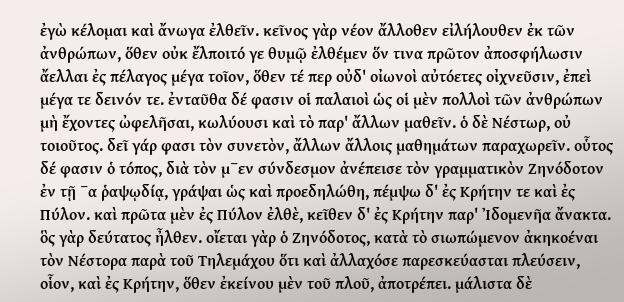ἐγὼ κέλομαι καὶ ἄνωγα ἐλθεῖν. κεῖνος γὰρ νέον ἄλλοθεν εἰλήλουθεν ἐκ τῶν ἀνθρώπων, ὅθεν οὐκ ἔλποιτό γε θυμῷ ἐλθέμεν ὅν τινα πρῶτον ἀποσφήλωσιν ἄελλαι ἐς πέλαγος μέγα τοῖον, ὅθεν τέ περ οὐδ' οἰωνοὶ αὐτόετες οἰχνεῦσιν, ἐπεὶ μέγα τε δεινόν τε. ἐνταῦθα δέ φασιν οἱ παλαιοὶ ὡς οἱ μὲν πολλοὶ τῶν ἀνθρώπων μὴ ἔχοντες ὠφελῆσαι, κωλύουσι καὶ τὸ παρ' ἄλλων μαθεῖν. ὁ δὲ Νέστωρ, οὐ τοιοῦτος. δεῖ γάρ φασι τὸν συνετὸν, ἄλλων ἄλλοις μαθημάτων παραχωρεῖν. οὗτος δέ φασιν ὁ τόπος, διὰ τὸν μˉεν σύνδεσμον ἀνέπεισε τὸν γραμματικὸν Ζηνόδοτον ἐν τῇ ˉα ῥαψῳδίᾳ, γράψαι ὡς καὶ προεδηλώθη, πέμψω δ' ἐς Κρήτην τε καὶ ἐς Πύλον. καὶ πρῶτα μὲν ἐς Πύλον ἐλθὲ, κεῖθεν δ' ἐς Κρήτην παρ' Ἰδομενῆα ἄνακτα. ὃς γὰρ δεύτατος ἦλθεν. οἴεται γὰρ ὁ Ζηνόδοτος, κατὰ τὸ σιωπώμενον ἀκηκοέναι τὸν Νέστορα παρὰ τοῦ Τηλεμάχου ὅτι καὶ ἀλλαχόσε παρεσκεύασται πλεύσειν, οἷον, καὶ ἐς Κρήτην, ὅθεν ἐκείνου μὲν τοῦ πλοῦ, ἀποτρέπει. μάλιστα δὲ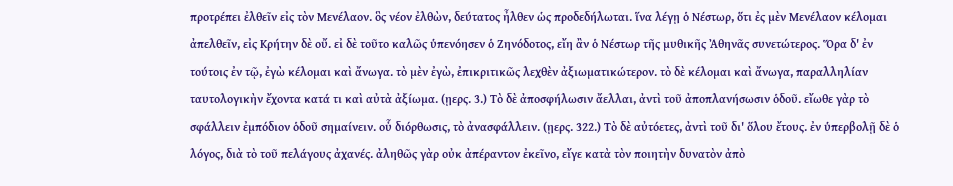προτρέπει ἐλθεῖν εἰς τὸν Μενέλαον. ὃς νέον ἐλθὼν, δεύτατος ἦλθεν ὡς προδεδήλωται. ἵνα λέγῃ ὁ Νέστωρ, ὅτι ἐς μὲν Μενέλαον κέλομαι ἀπελθεῖν, εἰς Κρήτην δὲ οὔ. εἰ δὲ τοῦτο καλῶς ὑπενόησεν ὁ Ζηνόδοτος, εἴη ἂν ὁ Νέστωρ τῆς μυθικῆς Ἀθηνᾶς συνετώτερος. Ὅρα δ' ἐν τούτοις ἐν τῷ, ἐγὼ κέλομαι καὶ ἄνωγα. τὸ μὲν ἐγὼ, ἐπικριτικῶς λεχθὲν ἀξιωματικώτερον. τὸ δὲ κέλομαι καὶ ἄνωγα, παραλληλίαν ταυτολογικὴν ἔχοντα κατά τι καὶ αὐτὰ ἀξίωμα. (ῃερς. 3.) Τὸ δὲ ἀποσφήλωσιν ἄελλαι, ἀντὶ τοῦ ἀποπλανήσωσιν ὁδοῦ. εἴωθε γὰρ τὸ σφάλλειν ἐμπόδιον ὁδοῦ σημαίνειν. οὗ διόρθωσις, τὸ ἀνασφάλλειν. (ῃερς. 322.) Τὸ δὲ αὐτόετες, ἀντὶ τοῦ δι' ὅλου ἔτους. ἐν ὑπερβολῇ δὲ ὁ λόγος, διὰ τὸ τοῦ πελάγους ἀχανές. ἀληθῶς γὰρ οὐκ ἀπέραντον ἐκεῖνο, εἴγε κατὰ τὸν ποιητὴν δυνατὸν ἀπὸ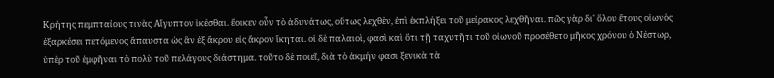Κρήτης πεμπταίους τινὰς Αἴγυπτον ἱκέσθαι. ἔοικεν οὖν τὸ ἀδυνάτως, οὕτως λεχθὲν, ἐπὶ ἐκπλήξει τοῦ μείρακος λεχθῆναι. πῶς γὰρ δι' ὅλου ἔτους οἰωνὸς ἐξαρκέσει πετόμενος ἄπαυστα ὡς ἂν ἐξ ἄκρου εἰς ἄκρον ἵκηται. οἱ δὲ παλαιοὶ, φασὶ καὶ ὅτι τῇ ταχυτῆτι τοῦ οἰωνοῦ προσέθετο μῆκος χρόνου ὁ Νέστωρ, ὑπὲρ τοῦ ἐμφῆναι τὸ πολὺ τοῦ πελάγους διάστημα. τοῦτο δὲ ποιεῖ, διὰ τὸ ἀκμήν φασι ξενικὰ τὰ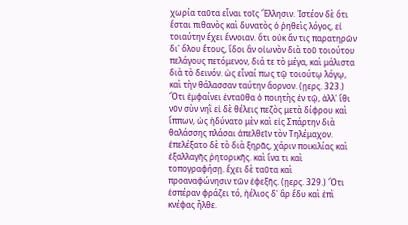χωρία ταῦτα εἶναι τοῖς Ἕλλησιν. Ἰστέον δὲ ὅτι ἔσται πιθανὸς καὶ δυνατὸς ὁ ῥηθεὶς λόγος, εἰ τοιαύτην ἔχει ἔννοιαν. ὅτι οὐκ ἄν τις παρατηρῶν δι' ὅλου ἔτους, ἴδοι ἂν οἰωνὸν διὰ τοῦ τοιούτου πελάγους πετόμενον, διά τε τὸ μέγα, καὶ μάλιστα διὰ τὸ δεινόν. ὡς εἶναί πως τῷ τοιούτῳ λόγῳ, καὶ τὴν θάλασσαν ταύτην ἄορνον. (ῃερς. 323.) Ὅτι ἐμφαίνει ἐνταῦθα ὁ ποιητὴς ἐν τῷ, ἀλλ' ἴθι νῦν σὺν νηῒ εἰ δὲ θέλεις πεζὸς μετὰ δίφρου καὶ ἵππων, ὡς ἠδύνατο μὲν καὶ εἰς Σπάρτην διὰ θαλάσσης πλάσαι ἀπελθεῖν τὸν Τηλέμαχον. ἐπελέξατο δὲ τὸ διὰ ξηρᾶς, χάριν ποικιλίας καὶ ἐξαλλαγῆς ῥητορικῆς. καὶ ἵνα τι καὶ τοπογραφήσῃ. ἔχει δὲ ταῦτα καὶ προαναφώνησιν τῶν ἐφεξῆς. (ῃερς. 329.) Ὅτι ἑσπέραν φράζει τό, ἠέλιος δ' ἂρ ἔδυ καὶ ἐπὶ κνέφας ἦλθε.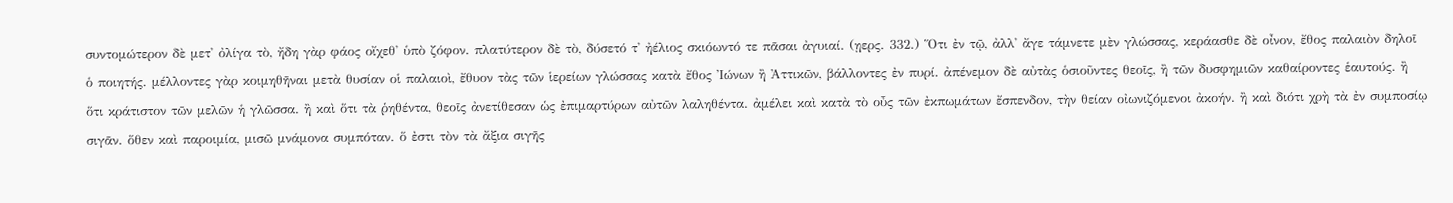συντομώτερον δὲ μετ' ὀλίγα τὸ, ἤδη γὰρ φάος οἴχεθ' ὑπὸ ζόφον. πλατύτερον δὲ τὸ, δύσετό τ' ἠέλιος σκιόωντό τε πᾶσαι ἀγυιαί. (ῃερς. 332.) Ὅτι ἐν τῷ, ἀλλ' ἄγε τάμνετε μὲν γλώσσας, κεράασθε δὲ οἶνον, ἔθος παλαιὸν δηλοῖ ὁ ποιητής. μέλλοντες γὰρ κοιμηθῆναι μετὰ θυσίαν οἱ παλαιοὶ, ἔθυον τὰς τῶν ἱερείων γλώσσας κατὰ ἔθος Ἰώνων ἢ Ἀττικῶν, βάλλοντες ἐν πυρί. ἀπένεμον δὲ αὐτὰς ὁσιοῦντες θεοῖς, ἢ τῶν δυσφημιῶν καθαίροντες ἑαυτούς. ἢ ὅτι κράτιστον τῶν μελῶν ἡ γλῶσσα. ἢ καὶ ὅτι τὰ ῥηθέντα, θεοῖς ἀνετίθεσαν ὡς ἐπιμαρτύρων αὐτῶν λαληθέντα. ἀμέλει καὶ κατὰ τὸ οὖς τῶν ἐκπωμάτων ἔσπενδον, τὴν θείαν οἰωνιζόμενοι ἀκοήν. ἢ καὶ διότι χρὴ τὰ ἐν συμποσίῳ σιγᾶν. ὅθεν καὶ παροιμία, μισῶ μνάμονα συμπόταν. ὅ ἐστι τὸν τὰ ἄξια σιγῆς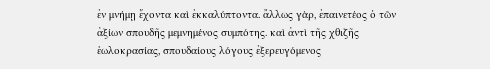ἐν μνήμῃ ἔχοντα καὶ ἐκκαλύπτοντα. ἄλλως γὰρ, ἐπαινετέος ὁ τῶν ἀξίων σπουδῆς μεμνημένος συμπότης. καὶ ἀντὶ τῆς χθιζῆς ἑωλοκρασίας, σπουδαίους λόγους ἐξερευγόμενος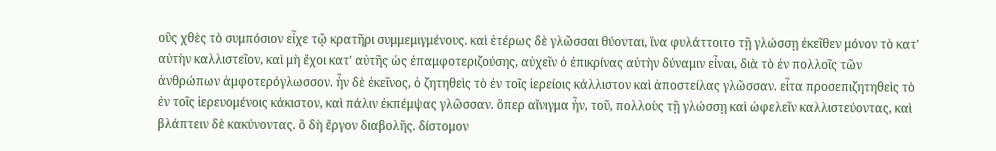οὓς χθὲς τὸ συμπόσιον εἶχε τῷ κρατῆρι συμμεμιγμένους. καὶ ἑτέρως δὲ γλῶσσαι θύονται, ἵνα φυλάττοιτο τῇ γλώσσῃ ἐκεῖθεν μόνον τὸ κατ' αὐτὴν καλλιστεῖον, καὶ μὴ ἔχοι κατ' αὐτῆς ὡς ἐπαμφοτεριζούσης, αὐχεῖν ὁ ἐπικρίνας αὐτὴν δύναμιν εἶναι, διὰ τὸ ἐν πολλοῖς τῶν ἀνθρώπων ἀμφοτερόγλωσσον. ἦν δὲ ἐκεῖνος, ὁ ζητηθεὶς τὸ ἐν τοῖς ἱερείοις κάλλιστον καὶ ἀποστείλας γλῶσσαν. εἶτα προσεπιζητηθεὶς τὸ ἐν τοῖς ἱερευομένοις κάκιστον, καὶ πάλιν ἐκπέμψας γλῶσσαν. ὅπερ αἴνιγμα ἦν, τοῦ, πολλοὺς τῇ γλώσσῃ καὶ ὠφελεῖν καλλιστεύοντας, καὶ βλάπτειν δὲ κακύνοντας. ὃ δὴ ἔργον διαβολῆς. δίστομον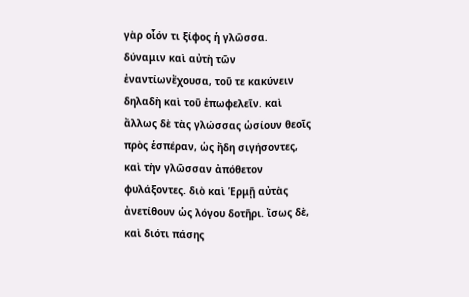γὰρ οἷόν τι ξίφος ἡ γλῶσσα. δύναμιν καὶ αὐτὴ τῶν ἐναντίωνἔχουσα, τοῦ τε κακύνειν δηλαδὴ καὶ τοῦ ἐπωφελεῖν. καὶ ἄλλως δὲ τὰς γλώσσας ὡσίουν θεοῖς πρὸς ἑσπέραν, ὡς ἤδη σιγήσοντες, καὶ τὴν γλῶσσαν ἀπόθετον φυλάξοντες. διὸ καὶ Ἑρμῇ αὐτὰς ἀνετίθουν ὡς λόγου δοτῆρι. ἴσως δὲ, καὶ διότι πάσης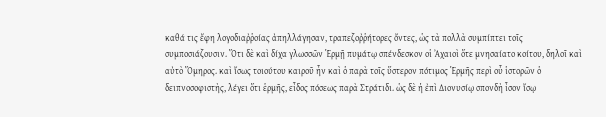καθά τις ἔφη λογοδιαῤῥοίας ἀπηλλάγησαν, τραπεζοῤῥήτορες ὄντες, ὡς τὰ πολλὰ συμπίπτει τοῖς συμποσιάζουσιν. Ὅτι δὲ καὶ δίχα γλωσσῶν Ἑρμῇ πυμάτῳ σπένδεσκον οἱ Ἀχαιοὶ ὅτε μνησαίατο κοίτου, δηλοῖ καὶ αὐτὸ Ὅμηρος. καὶ ἴσως τοιούτου καιροῦ ἦν καὶ ὁ παρὰ τοῖς ὕστερον πότιμος Ἑρμῆς περὶ οὗ ἱστορῶν ὁ δειπνοσοφιστὴς, λέγει ὅτι ἑρμῆς, εἶδος πόσεως παρὰ Στράτιδι. ὡς δὲ ἡ ἐπὶ Διονυσίῳ σπονδὴ ἶσον ἴσῳ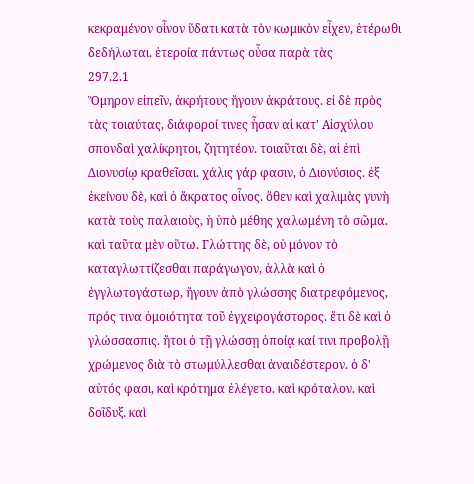κεκραμένον οἶνον ὕδατι κατὰ τὸν κωμικὸν εἶχεν, ἑτέρωθι δεδήλωται. ἑτεροία πάντως οὖσα παρὰ τὰς
297.2.1
Ὅμηρον εἰπεῖν, ἀκρήτους ἤγουν ἀκράτους. εἰ δὲ πρὸς τὰς τοιαύτας, διάφοροί τινες ἦσαν αἱ κατ' Αἰσχύλου σπονδαὶ χαλίκρητοι, ζητητέον. τοιαῦται δὲ, αἱ ἐπὶ Διονυσίῳ κραθεῖσαι. χάλις γάρ φασιν, ὁ Διονύσιος. ἐξ ἐκείνου δὲ, καὶ ὁ ἄκρατος οἶνος. ὅθεν καὶ χαλιμὰς γυνὴ κατὰ τοὺς παλαιοὺς, ἡ ὑπὸ μέθης χαλωμένη τὸ σῶμα. καὶ ταῦτα μὲν οὕτω. Γλώττης δὲ, οὐ μόνον τὸ καταγλωττίζεσθαι παράγωγον, ἀλλὰ καὶ ὁ ἐγγλωτογάστωρ, ἤγουν ἀπὸ γλώσσης διατρεφόμενος, πρός τινα ὁμοιότητα τοῦ ἐγχειρογάστορος. ἔτι δὲ καὶ ὁ γλώσσασπις. ἤτοι ὁ τῇ γλώσσῃ ὁποίᾳ καί τινι προβολῇ χρώμενος διὰ τὸ στωμύλλεσθαι ἀναιδέστερον. ὁ δ' αὐτός φασι, καὶ κρότημα ἐλέγετο. καὶ κρόταλον. καὶ δοῖδυξ. καὶ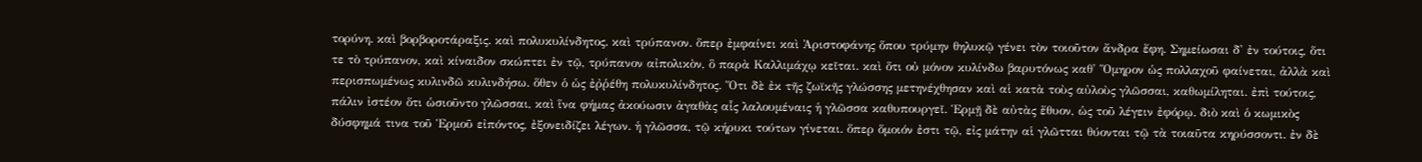τορύνη. καὶ βορβοροτάραξις. καὶ πολυκυλίνδητος. καὶ τρύπανον. ὅπερ ἐμφαίνει καὶ Ἀριστοφάνης ὅπου τρύμην θηλυκῷ γένει τὸν τοιοῦτον ἄνδρα ἔφη. Σημείωσαι δ' ἐν τούτοις, ὅτι τε τὸ τρύπανον, καὶ κίναιδον σκώπτει ἐν τῷ, τρύπανον αἰπολικὸν, ὃ παρὰ Καλλιμάχῳ κεῖται. καὶ ὅτι οὐ μόνον κυλίνδω βαρυτόνως καθ' Ὅμηρον ὡς πολλαχοῦ φαίνεται, ἀλλὰ καὶ περισπωμένως κυλινδῶ κυλινδήσω. ὅθεν ὁ ὡς ἐῤῥέθη πολυκυλίνδητος. Ὅτι δὲ ἐκ τῆς ζωϊκῆς γλώσσης μετηνέχθησαν καὶ αἱ κατὰ τοὺς αὐλοὺς γλῶσσαι, καθωμίληται. ἐπὶ τούτοις, πάλιν ἰστέον ὅτι ὡσιοῦντο γλῶσσαι, καὶ ἵνα φήμας ἀκούωσιν ἀγαθὰς αἷς λαλουμέναις ἡ γλῶσσα καθυπουργεῖ. Ἑρμῇ δὲ αὐτὰς ἔθυον, ὡς τοῦ λέγειν ἐφόρῳ. διὸ καὶ ὁ κωμικὸς δύσφημά τινα τοῦ Ἑρμοῦ εἰπόντος, ἐξονειδίζει λέγων. ἡ γλῶσσα, τῷ κήρυκι τούτων γίνεται. ὅπερ ὅμοιόν ἐστι τῷ, εἰς μάτην αἱ γλῶτται θύονται τῷ τὰ τοιαῦτα κηρύσσοντι. ἐν δὲ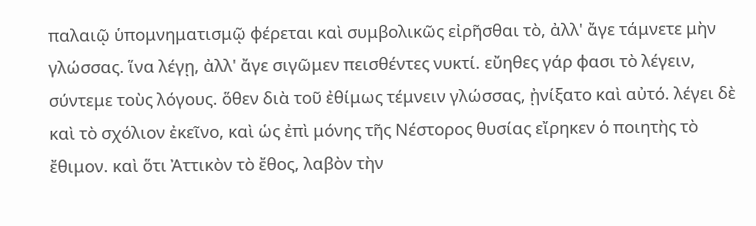παλαιῷ ὑπομνηματισμῷ φέρεται καὶ συμβολικῶς εἰρῆσθαι τὸ, ἀλλ' ἄγε τάμνετε μὴν γλώσσας. ἵνα λέγῃ, ἀλλ' ἄγε σιγῶμεν πεισθέντες νυκτί. εὔηθες γάρ φασι τὸ λέγειν, σύντεμε τοὺς λόγους. ὅθεν διὰ τοῦ ἐθίμως τέμνειν γλώσσας, ᾐνίξατο καὶ αὐτό. λέγει δὲ καὶ τὸ σχόλιον ἐκεῖνο, καὶ ὡς ἐπὶ μόνης τῆς Νέστορος θυσίας εἴρηκεν ὁ ποιητὴς τὸ ἔθιμον. καὶ ὅτι Ἀττικὸν τὸ ἔθος, λαβὸν τὴν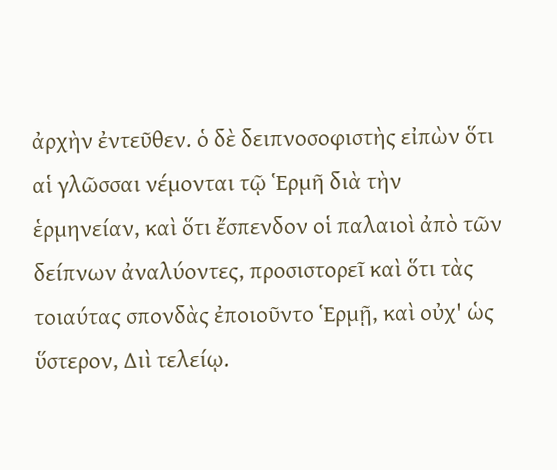ἀρχὴν ἐντεῦθεν. ὁ δὲ δειπνοσοφιστὴς εἰπὼν ὅτι αἱ γλῶσσαι νέμονται τῷ Ἑρμῆ διὰ τὴν ἑρμηνείαν, καὶ ὅτι ἔσπενδον οἱ παλαιοὶ ἀπὸ τῶν δείπνων ἀναλύοντες, προσιστορεῖ καὶ ὅτι τὰς τοιαύτας σπονδὰς ἐποιοῦντο Ἑρμῇ, καὶ οὐχ' ὡς ὕστερον, Διὶ τελείῳ.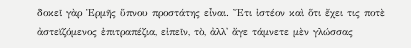δοκεῖ γὰρ Ἑρμῆς ὕπνου προστάτης εἶναι. Ἔτι ἰστέον καὶ ὅτι ἔχει τις ποτὲ ἀστεϊζόμενος ἐπιτραπέζια, εἰπεῖν, τὸ, ἀλλ' ἄγε τάμνετε μὲν γλώσσας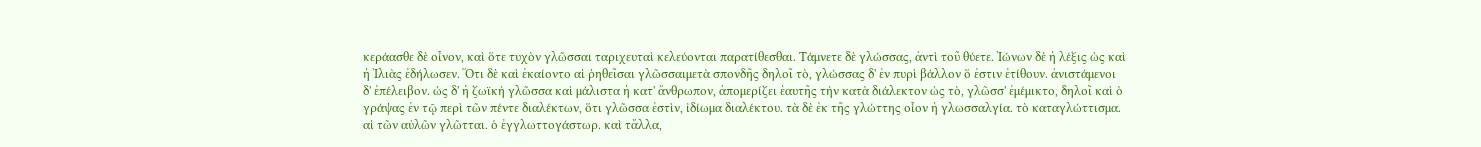κεράασθε δὲ οἶνον, καὶ ὅτε τυχὸν γλῶσσαι ταριχευταὶ κελεύονται παρατίθεσθαι. Τάμνετε δὲ γλώσσας, ἀντὶ τοῦ θύετε. Ἰώνων δὲ ἡ λέξις ὡς καὶ ἡ Ἰλιὰς ἐδήλωσεν. Ὅτι δὲ καὶ ἐκαίοντο αἱ ῥηθεῖσαι γλῶσσαιμετὰ σπονδῆς δηλοῖ τὸ, γλώσσας δ' ἐν πυρὶ βάλλον ὅ ἐστιν ἐτίθουν. ἀνιστάμενοι δ' ἐπέλειβον. ὡς δ' ἡ ζωϊκὴ γλῶσσα καὶ μάλιστα ἡ κατ' ἄνθρωπον, ἀπομερίζει ἑαυτῆς τὴν κατὰ διάλεκτον ὡς τὸ, γλῶσσ' ἐμέμικτο, δηλοῖ καὶ ὁ γράψας ἐν τῷ περὶ τῶν πέντε διαλέκτων, ὅτι γλῶσσα ἐστὶν, ἰδίωμα διαλέκτου. τὰ δὲ ἐκ τῆς γλώττης οἷον ἡ γλωσσαλγία. τὸ καταγλώττισμα. αἱ τῶν αὐλῶν γλῶτται. ὁ ἐγγλωττογάστωρ. καὶ τἄλλα,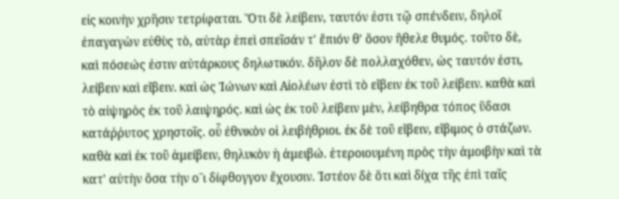εἰς κοινὴν χρῆσιν τετρίφαται. Ὅτι δὲ λείβειν, ταυτόν ἐστι τῷ σπένδειν, δηλοῖ ἐπαγαγὼν εὐθὺς τὸ, αὐτὰρ ἐπεὶ σπεῖσάν τ' ἔπιόν θ' ὅσον ἤθελε θυμός. τοῦτο δὲ, καὶ πόσεώς ἐστιν αὐτάρκους δηλωτικόν. δῆλον δὲ πολλαχόθεν, ὡς ταυτόν ἐστι, λείβειν καὶ εἴβειν. καὶ ὡς Ἰώνων καὶ Αἰολέων ἐστὶ τὸ εἴβειν ἐκ τοῦ λείβειν. καθὰ καὶ τὸ αἰψηρὸς ἐκ τοῦ λαιψηρός. καὶ ὡς ἐκ τοῦ λείβειν μὲν, λείβηθρα τόπος ὕδασι κατάῤῥυτος χρηστοῖς. οὗ ἐθνικὸν οἱ λειβήθριοι. ἐκ δὲ τοῦ εἴβειν, εἴβιμος ὁ στάζων. καθὰ καὶ ἐκ τοῦ ἀμείβειν, θηλυκὸν ἡ ἀμειβώ. ἑτεροιουμένη πρὸς τὴν ἀμοιβὴν καὶ τὰ κατ' αὐτὴν ὅσα τὴν οˉι δίφθογγον ἔχουσιν. Ἰστέον δὲ ὅτι καὶ δίχα τῆς ἐπὶ ταῖς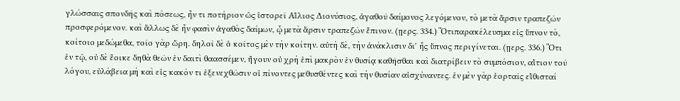γλώσσαις σπονδῆς καὶ πόσεως, ἦν τι ποτήριον ὡς ἱστορεῖ Αἴλιος Διονύσιος, ἀγαθοῦ δαίμονος λεγόμενον, τὸ μετὰ ἄρσιν τραπεζῶν προσφερόμενον. καὶ ἄλλως δὲ ἦν φασὶν ἀγαθὸς δαίμων, ᾧ μετὰ ἄρσιν τραπεζῶν ἔπινον. (ῃερς. 334.) Ὅτιπαρακέλευσμα εἰς ὕπνον τὸ, κοίτοιο μεδώμεθα, τοῖο γὰρ ὥρη. δηλοῖ δὲ ὁ κοῖτος μὲν τὴν κοίτην. αὐτὴ δὲ, τὴν ἀνάκλισιν δι' ἧς ὕπνος περιγίνεται. (ῃερς. 336.) Ὅτι ἐν τῷ, οὐ δὲ ἔοικε δηθὰ θεῶν ἐν δαιτὶ θαασσέμεν, ἤγουν οὐ χρὴ ἐπὶ μακρὸν ἐν θυσίᾳ καθῆσθαι καὶ διατρίβειν τὸ συμπόσιον, αἴτιον τοῦ λόγου, εὐλάβεια μὴ καὶ εἰς κακόν τι ἐξενεχθῶσιν οἱ πίνοντες μεθυσθέντες καὶ τὴν θυσίαν αἰσχύναντες. ἐν μὲν γὰρ ἑορταῖς εἴθισταί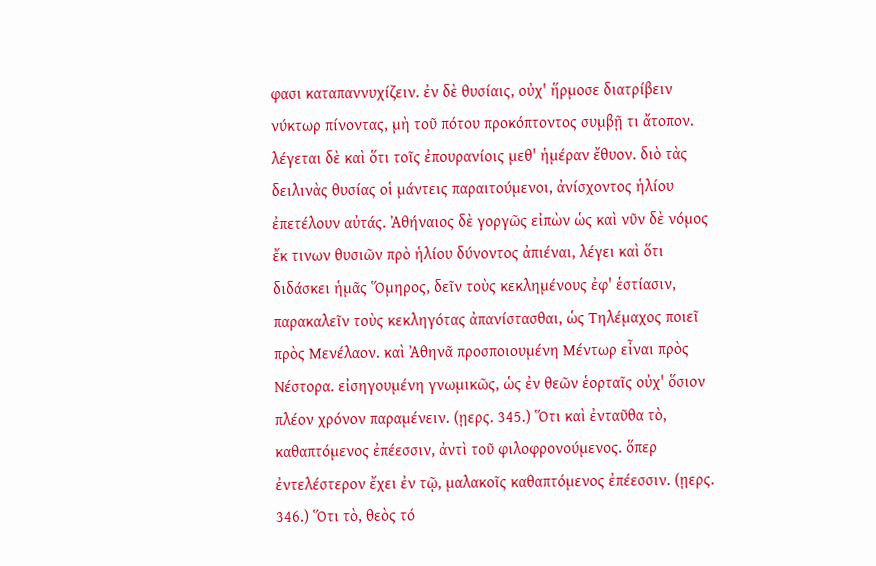φασι καταπαννυχίζειν. ἐν δὲ θυσίαις, οὐχ' ἥρμοσε διατρίβειν νύκτωρ πίνοντας, μὴ τοῦ πότου προκόπτοντος συμβῇ τι ἄτοπον. λέγεται δὲ καὶ ὅτι τοῖς ἐπουρανίοις μεθ' ἡμέραν ἔθυον. διὸ τὰς δειλινὰς θυσίας οἱ μάντεις παραιτούμενοι, ἀνίσχοντος ἡλίου ἐπετέλουν αὐτάς. Ἀθήναιος δὲ γοργῶς εἰπὼν ὡς καὶ νῦν δὲ νόμος ἔκ τινων θυσιῶν πρὸ ἡλίου δύνοντος ἀπιέναι, λέγει καὶ ὅτι διδάσκει ἡμᾶς Ὅμηρος, δεῖν τοὺς κεκλημένους ἐφ' ἑστίασιν, παρακαλεῖν τοὺς κεκληγότας ἀπανίστασθαι, ὡς Τηλέμαχος ποιεῖ πρὸς Μενέλαον. καὶ Ἀθηνᾶ προσποιουμένη Μέντωρ εἶναι πρὸς Νέστορα. εἰσηγουμένη γνωμικῶς, ὡς ἐν θεῶν ἑορταῖς οὐχ' ὅσιον πλέον χρόνον παραμένειν. (ῃερς. 345.) Ὅτι καὶ ἐνταῦθα τὸ, καθαπτόμενος ἐπέεσσιν, ἀντὶ τοῦ φιλοφρονούμενος. ὅπερ ἐντελέστερον ἔχει ἐν τῷ, μαλακοῖς καθαπτόμενος ἐπέεσσιν. (ῃερς. 346.) Ὅτι τὸ, θεὸς τό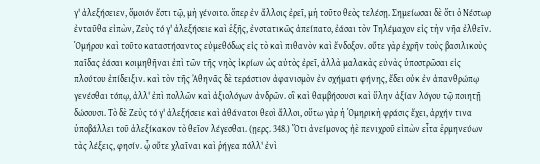γ' ἀλεξήσειεν, ὅμοιόν ἔστι τῷ, μὴ γένοιτο. ὅπερ ἐν ἄλλοις ἐρεῖ, μὴ τοῦτο θεὸς τελέσῃ. Σημείωσαι δὲ ὅτι ὁ Νέστωρ ἐνταῦθα εἰπὼν, Ζεὺς τό γ' ἀλεξήσειε καὶ ἑξῆς, ἐνστατικῶς ἀπείπατο, ἐάσαι τὸν Τηλέμαχον εἰς τὴν νῆα ἐλθεῖν. Ὁμήρου καὶ τοῦτο καταστήσαντος εὐμεθόδως εἰς τὸ καὶ πιθανὸν καὶ ἔνδοξον. οὔτε γὰρ ἐχρῆν τοὺς βασιλικοὺς παῖδας ἐάσαι κοιμηθῆναι ἐπὶ τῶν τῆς νηὸς ἰκρίων ὡς αὐτὸς ἐρεῖ, ἀλλὰ μαλακὰς εὐνὰς ὑποστρῶσαι εἰς πλούτου ἐπίδειξιν. καὶ τὸν τῆς Ἀθηνᾶς δὲ τεράστιον ἀφανισμὸν ἐν σχήματι φήνης, ἔδει οὐκ ἐν ἀπανθρώπῳ γενέσθαι τόπῳ, ἀλλ' ἐπὶ πολλῶν καὶ ἀξιολόγων ἀνδρῶν. οἳ καὶ θαμβήσουσι καὶ ὕλην ἀξίαν λόγου τῷ ποιητῇ δώσουσι. Τὸ δὲ Ζεὺς τό γ' ἀλεξήσειε καὶ ἀθάνατοι θεοὶ ἄλλοι, οὕτω γὰρ ἡ Ὁμηρικὴ φράσις ἔχει, ἀρχήν τινα ὑποβάλλει τοῦ ἀλεξίκακον τὸ θεῖον λέγεσθαι. (ῃερς. 348.) Ὅτι ἀνείμονος ἠὲ πενιχροῦ εἰπὼν εἶτα ἑρμηνεύων τὰς λέξεις, φησίν. ᾧ οὔτε χλαῖναι καὶ ῥήγεα πόλλ' ἐνὶ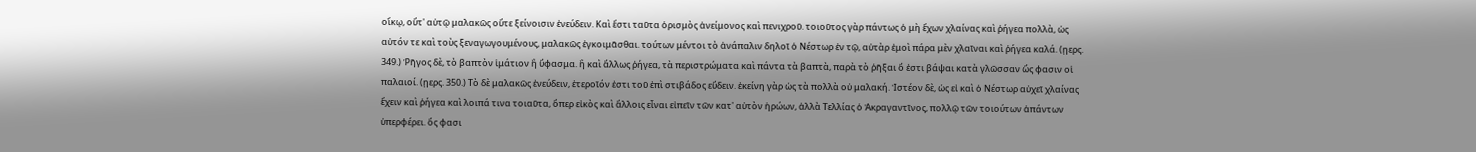οἴκῳ, οὔτ' αὐτῷ μαλακῶς οὔτε ξείνοισιν ἐνεύδειν. Καὶ ἔστι ταῦτα ὁρισμὸς ἀνείμονος καὶ πενιχροῦ. τοιοῦτος γὰρ πάντως ὁ μὴ ἔχων χλαίνας καὶ ῥήγεα πολλὰ, ὡς αὐτόν τε καὶ τοὺς ξεναγωγουμένους, μαλακῶς ἐγκοιμᾶσθαι. τούτων μέντοι τὸ ἀνάπαλιν δηλοῖ ὁ Νέστωρ ἐν τῷ, αὐτὰρ ἐμοὶ πάρα μὲν χλαῖναι καὶ ῥήγεα καλά. (ῃερς. 349.) Ῥῆγος δὲ, τὸ βαπτὸν ἱμάτιον ἢ ὕφασμα. ἢ καὶ ἄλλως ῥήγεα, τὰ περιστρώματα καὶ πάντα τὰ βαπτὰ, παρὰ τὸ ῥῆξαι ὅ ἐστι βάψαι κατὰ γλῶσσαν ὥς φασιν οἱ παλαιοί. (ῃερς. 350.) Τὸ δὲ μαλακῶς ἐνεύδειν, ἑτεροῖόν ἐστι τοῦ ἐπὶ στιβάδος εὕδειν. ἐκείνη γὰρ ὡς τὰ πολλὰ οὐ μαλακή. Ἰστέον δὲ, ὡς εἰ καὶ ὁ Νέστωρ αὐχεῖ χλαίνας ἔχειν καὶ ῥήγεα καὶ λοιπά τινα τοιαῦτα, ὅπερ εἰκὸς καὶ ἄλλοις εἶναι εἰπεῖν τῶν κατ' αὐτὸν ἡρώων, ἀλλὰ Τελλίας ὁ Ἀκραγαντῖνος, πολλῷ τῶν τοιούτων ἁπάντων ὑπερφέρει. ὅς φασι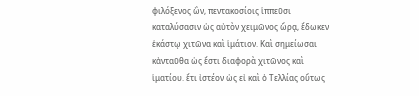φιλόξενος ὢν, πεντακοσίοις ἱππεῦσι καταλύσασιν ὡς αὐτὸν χειμῶνος ὥρᾳ, ἔδωκεν ἑκάστῳ χιτῶνα καὶ ἱμάτιον. Καὶ σημείωσαι κἀνταῦθα ὡς ἔστι διαφορὰ χιτῶνος καὶ ἱματίου. ἔτι ἰστέον ὡς εἰ καὶ ὁ Τελλίας οὕτως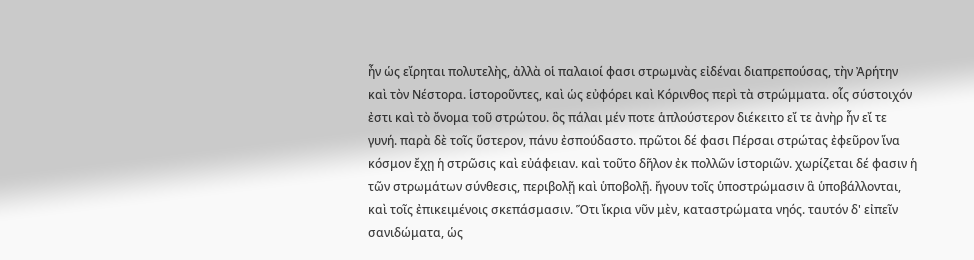ἦν ὡς εἴρηται πολυτελὴς, ἀλλὰ οἱ παλαιοί φασι στρωμνὰς εἰδέναι διαπρεπούσας, τὴν Ἀρήτην καὶ τὸν Νέστορα. ἱστοροῦντες, καὶ ὡς εὐφόρει καὶ Κόρινθος περὶ τὰ στρώμματα. οἷς σύστοιχόν ἐστι καὶ τὸ ὄνομα τοῦ στρώτου. ὃς πάλαι μέν ποτε ἁπλούστερον διέκειτο εἴ τε ἀνὴρ ἦν εἴ τε γυνή. παρὰ δὲ τοῖς ὕστερον, πάνυ ἐσπούδαστο. πρῶτοι δέ φασι Πέρσαι στρώτας ἐφεῦρον ἵνα κόσμον ἔχῃ ἡ στρῶσις καὶ εὐάφειαν. καὶ τοῦτο δῆλον ἐκ πολλῶν ἱστοριῶν. χωρίζεται δέ φασιν ἡ τῶν στρωμάτων σύνθεσις, περιβολῇ καὶ ὑποβολῇ. ἤγουν τοῖς ὑποστρώμασιν ἃ ὑποβάλλονται, καὶ τοῖς ἐπικειμένοις σκεπάσμασιν. Ὅτι ἴκρια νῦν μὲν, καταστρώματα νηός. ταυτόν δ' εἰπεῖν σανιδώματα, ὡς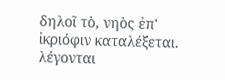δηλοῖ τὸ, νηὸς ἐπ' ἰκριόφιν καταλέξεται. λέγονται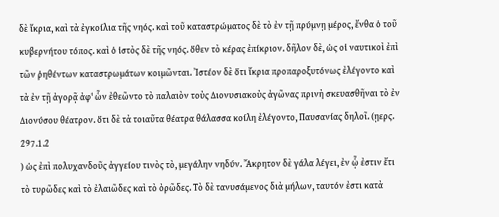δὲ ἴκρια, καὶ τὰ ἐγκοίλια τῆς νηός. καὶ τοῦ καταστρώματος δὲ τὸ ἐν τῇ πρύμνῃ μέρος, ἔνθα ὁ τοῦ κυβερνήτου τόπος. καὶ ὁ ἱστὸς δὲ τῆς νηός. ὅθεν τὸ κέρας ἐπίκριον. δῆλον δὲ, ὡς οἱ ναυτικοὶ ἐπὶ τῶν ῥηθέντων καταστρωμάτων κοιμῶνται. Ἰστέον δὲ ὅτι ἴκρια προπαροξυτόνως ἐλέγοντο καὶ τὰ ἐν τῇ ἀγορᾷ ἀφ' ὧν ἐθεῶντο τὸ παλαιὸν τοὺς Διονυσιακοὺς ἀγῶνας πρινὴ σκευασθῆναι τὸ ἐν Διονύσου θέατρον. ὅτι δὲ τὰ τοιαῦτα θέατρα θάλασσα κοίλη ἐλέγοντο, Παυσανίας δηλοῖ. (ῃερς.
297.1.2
) ὡς ἐπὶ πολυχανδοῦς ἀγγείου τινὸς τὸ, μεγάλην νηδύν. Ἄκρητον δὲ γάλα λέγει, ἐν ᾧ ἐστιν ἔτι τὸ τυρῶδες καὶ τὸ ἐλαιῶδες καὶ τὸ ὀρῶδες. Τὸ δὲ τανυσάμενος διὰ μήλων, ταυτόν ἐστι κατὰ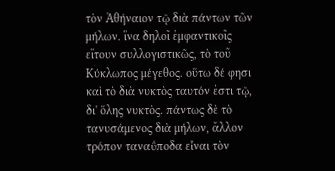τὸν Ἀθήναιον τῷ διὰ πάντων τῶν μήλων. ἵνα δηλοῖ ἐμφαντικοῖς εἴτουν συλλογιστικῶς, τὸ τοῦ Κύκλωπος μέγεθος. οὕτω δέ φησι καὶ τὸ διὰ νυκτὸς ταυτόν ἐστι τῷ, δι' ὅλης νυκτὸς. πάντως δὲ τὸ τανυσάμενος διὰ μήλων, ἄλλον τρόπον ταναΰποδα εἶναι τὸν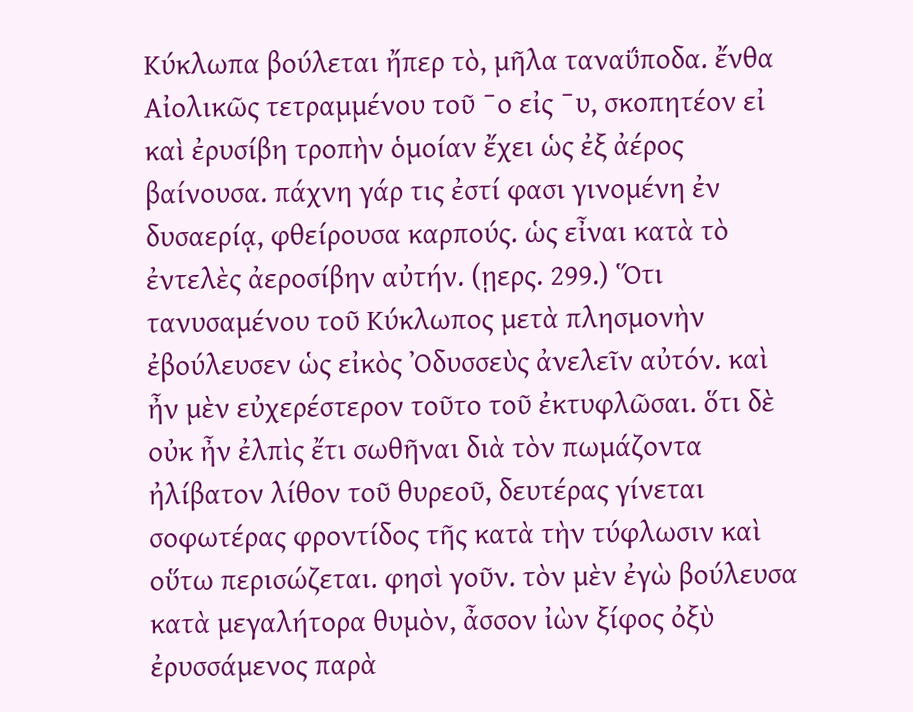Κύκλωπα βούλεται ἤπερ τὸ, μῆλα ταναΰποδα. ἔνθα Αἰολικῶς τετραμμένου τοῦ ˉο εἰς ˉυ, σκοπητέον εἰ καὶ ἐρυσίβη τροπὴν ὁμοίαν ἔχει ὡς ἐξ ἀέρος βαίνουσα. πάχνη γάρ τις ἐστί φασι γινομένη ἐν δυσαερίᾳ, φθείρουσα καρπούς. ὡς εἶναι κατὰ τὸ ἐντελὲς ἀεροσίβην αὐτήν. (ῃερς. 299.) Ὅτι τανυσαμένου τοῦ Κύκλωπος μετὰ πλησμονὴν ἐβούλευσεν ὡς εἰκὸς Ὀδυσσεὺς ἀνελεῖν αὐτόν. καὶ ἦν μὲν εὐχερέστερον τοῦτο τοῦ ἐκτυφλῶσαι. ὅτι δὲ οὐκ ἦν ἐλπὶς ἔτι σωθῆναι διὰ τὸν πωμάζοντα ἠλίβατον λίθον τοῦ θυρεοῦ, δευτέρας γίνεται σοφωτέρας φροντίδος τῆς κατὰ τὴν τύφλωσιν καὶ οὕτω περισώζεται. φησὶ γοῦν. τὸν μὲν ἐγὼ βούλευσα κατὰ μεγαλήτορα θυμὸν, ἆσσον ἰὼν ξίφος ὀξὺ ἐρυσσάμενος παρὰ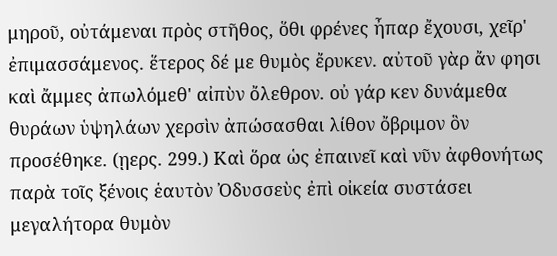μηροῦ, οὐτάμεναι πρὸς στῆθος, ὅθι φρένες ἦπαρ ἔχουσι, χεῖρ' ἐπιμασσάμενος. ἕτερος δέ με θυμὸς ἔρυκεν. αὐτοῦ γὰρ ἄν φησι καὶ ἄμμες ἀπωλόμεθ' αἰπὺν ὄλεθρον. οὐ γάρ κεν δυνάμεθα θυράων ὑψηλάων χερσὶν ἀπώσασθαι λίθον ὄβριμον ὃν προσέθηκε. (ῃερς. 299.) Καὶ ὅρα ὡς ἐπαινεῖ καὶ νῦν ἀφθονήτως παρὰ τοῖς ξένοις ἑαυτὸν Ὀδυσσεὺς ἐπὶ οἰκεία συστάσει μεγαλήτορα θυμὸν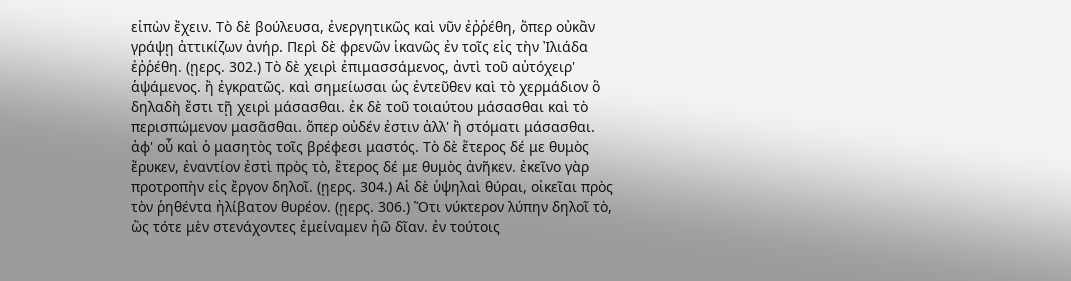εἰπὼν ἔχειν. Τὸ δὲ βούλευσα, ἐνεργητικῶς καὶ νῦν ἐῤῥέθη, ὅπερ οὐκἂν γράψῃ ἀττικίζων ἀνήρ. Περὶ δὲ φρενῶν ἱκανῶς ἐν τοῖς εἰς τὴν Ἰλιάδα ἐῤῥέθη. (ῃερς. 302.) Τὸ δὲ χειρὶ ἐπιμασσάμενος, ἀντὶ τοῦ αὐτόχειρ' ἁψάμενος. ἢ ἐγκρατῶς. καὶ σημείωσαι ὡς ἐντεῦθεν καὶ τὸ χερμάδιον ὃ δηλαδὴ ἔστι τῇ χειρὶ μάσασθαι. ἐκ δὲ τοῦ τοιαύτου μάσασθαι καὶ τὸ περισπώμενον μασᾶσθαι. ὅπερ οὐδέν ἐστιν ἀλλ' ἢ στόματι μάσασθαι. ἀφ' οὗ καὶ ὁ μασητὸς τοῖς βρέφεσι μαστός. Τὸ δὲ ἕτερος δέ με θυμὸς ἔρυκεν, ἐναντίον ἐστὶ πρὸς τὸ, ἕτερος δέ με θυμὸς ἀνῆκεν. ἐκεῖνο γὰρ προτροπὴν εἰς ἔργον δηλοῖ. (ῃερς. 304.) Αἱ δὲ ὑψηλαὶ θύραι, οἰκεῖαι πρὸς τὸν ῥηθέντα ἠλίβατον θυρέον. (ῃερς. 306.) Ὅτι νύκτερον λύπην δηλοῖ τὸ, ὣς τότε μὲν στενάχοντες ἐμείναμεν ἠῶ δῖαν. ἐν τούτοις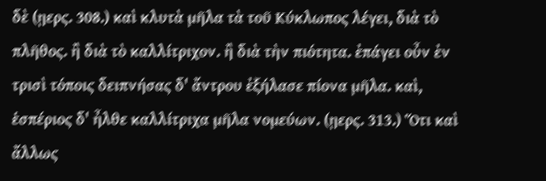δὲ (ῃερς. 308.) καὶ κλυτὰ μῆλα τὰ τοῦ Κύκλωπος λέγει, διὰ τὸ πλῆθος. ἢ διὰ τὸ καλλίτριχον. ἢ διὰ τὴν πιότητα. ἐπάγει οὖν ἐν τρισὶ τόποις δειπνήσας δ' ἄντρου ἐξήλασε πίονα μῆλα. καὶ, ἑσπέριος δ' ἦλθε καλλίτριχα μῆλα νομεύων. (ῃερς. 313.) Ὅτι καὶ ἄλλως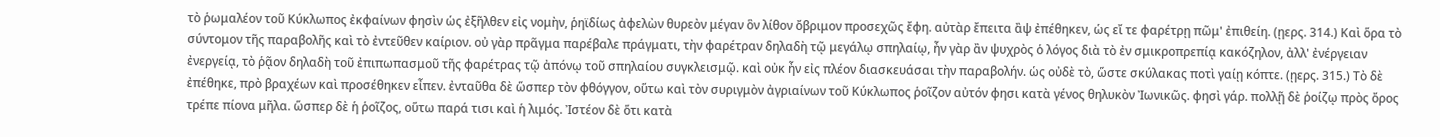τὸ ῥωμαλέον τοῦ Κύκλωπος ἐκφαίνων φησὶν ὡς ἐξῆλθεν εἰς νομὴν, ῥηϊδίως ἀφελὼν θυρεὸν μέγαν ὃν λίθον ὄβριμον προσεχῶς ἔφη. αὐτὰρ ἔπειτα ἂψ ἐπέθηκεν, ὡς εἴ τε φαρέτρῃ πῶμ' ἐπιθείη. (ῃερς. 314.) Καὶ ὅρα τὸ σύντομον τῆς παραβολῆς καὶ τὸ ἐντεῦθεν καίριον. οὐ γὰρ πρᾶγμα παρέβαλε πράγματι, τὴν φαρέτραν δηλαδὴ τῷ μεγάλῳ σπηλαίῳ, ἦν γὰρ ἂν ψυχρὸς ὁ λόγος διὰ τὸ ἐν σμικροπρεπίᾳ κακόζηλον, ἀλλ' ἐνέργειαν ἐνεργείᾳ, τὸ ῥᾷον δηλαδὴ τοῦ ἐπιπωπασμοῦ τῆς φαρέτρας τῷ ἀπόνῳ τοῦ σπηλαίου συγκλεισμῷ. καὶ οὐκ ἦν εἰς πλέον διασκευάσαι τὴν παραβολήν. ὡς οὐδὲ τὸ, ὥστε σκύλακας ποτὶ γαίῃ κόπτε. (ῃερς. 315.) Τὸ δὲ ἐπέθηκε, πρὸ βραχέων καὶ προσέθηκεν εἶπεν. ἐνταῦθα δὲ ὥσπερ τὸν φθόγγον, οὕτω καὶ τὸν συριγμὸν ἀγριαίνων τοῦ Κύκλωπος ῥοῖζον αὐτόν φησι κατὰ γένος θηλυκὸν Ἰωνικῶς. φησὶ γάρ. πολλῇ δὲ ῥοίζῳ πρὸς ὄρος τρέπε πίονα μῆλα. ὥσπερ δὲ ἡ ῥοῖζος, οὕτω παρά τισι καὶ ἡ λιμός. Ἰστέον δὲ ὅτι κατὰ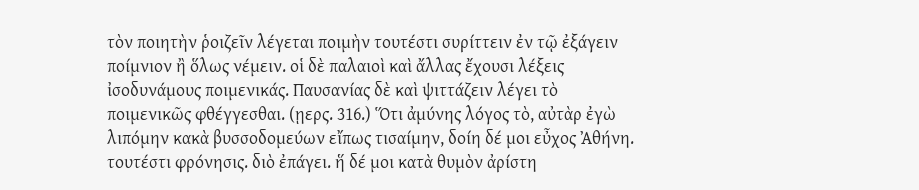τὸν ποιητὴν ῥοιζεῖν λέγεται ποιμὴν τουτέστι συρίττειν ἐν τῷ ἐξάγειν ποίμνιον ἢ ὅλως νέμειν. οἱ δὲ παλαιοὶ καὶ ἄλλας ἔχουσι λέξεις ἰσοδυνάμους ποιμενικάς. Παυσανίας δὲ καὶ ψιττάζειν λέγει τὸ ποιμενικῶς φθέγγεσθαι. (ῃερς. 316.) Ὅτι ἀμύνης λόγος τὸ, αὐτὰρ ἐγὼ λιπόμην κακὰ βυσσοδομεύων εἴπως τισαίμην, δοίη δέ μοι εὖχος Ἀθήνη. τουτέστι φρόνησις. διὸ ἐπάγει. ἥ δέ μοι κατὰ θυμὸν ἀρίστη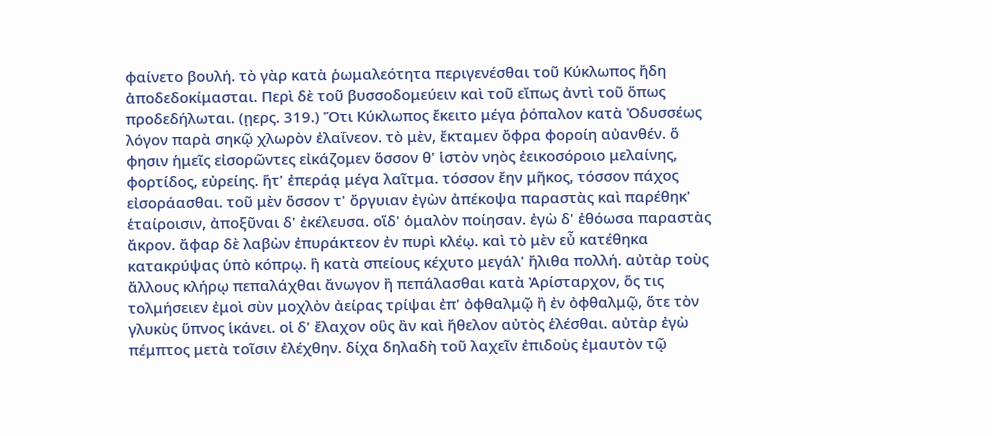φαίνετο βουλή. τὸ γὰρ κατὰ ῥωμαλεότητα περιγενέσθαι τοῦ Κύκλωπος ἤδη ἀποδεδοκίμασται. Περὶ δὲ τοῦ βυσσοδομεύειν καὶ τοῦ εἴπως ἀντὶ τοῦ ὅπως προδεδήλωται. (ῃερς. 319.) Ὅτι Κύκλωπος ἔκειτο μέγα ῥόπαλον κατὰ Ὀδυσσέως λόγον παρὰ σηκῷ χλωρὸν ἐλαΐνεον. τὸ μὲν, ἔκταμεν ὄφρα φοροίη αὐανθέν. ὅ φησιν ἡμεῖς εἰσορῶντες εἰκάζομεν ὅσσον θ' ἱστὸν νηὸς ἐεικοσόροιο μελαίνης, φορτίδος, εὐρείης. ἥτ' ἐπεράᾳ μέγα λαῖτμα. τόσσον ἔην μῆκος, τόσσον πάχος εἰσοράασθαι. τοῦ μὲν ὅσσον τ' ὄργυιαν ἐγὼν ἀπέκοψα παραστὰς καὶ παρέθηκ' ἑταίροισιν, ἀποξῦναι δ' ἐκέλευσα. οἵδ' ὁμαλὸν ποίησαν. ἐγὼ δ' ἐθόωσα παραστὰς ἄκρον. ἄφαρ δὲ λαβὼν ἐπυράκτεον ἐν πυρὶ κλέῳ. καὶ τὸ μὲν εὖ κατέθηκα κατακρύψας ὑπὸ κόπρῳ. ἣ κατὰ σπείους κέχυτο μεγάλ' ἤλιθα πολλή. αὐτὰρ τοὺς ἄλλους κλήρῳ πεπαλάχθαι ἄνωγον ἢ πεπάλασθαι κατὰ Ἀρίσταρχον, ὅς τις τολμήσειεν ἐμοὶ σὺν μοχλὸν ἀείρας τρίψαι ἐπ' ὀφθαλμῷ ἢ ἐν ὀφθαλμῷ, ὅτε τὸν γλυκὺς ὕπνος ἱκάνει. οἱ δ' ἔλαχον οὓς ἂν καὶ ἤθελον αὐτὸς ἑλέσθαι. αὐτὰρ ἐγὼ πέμπτος μετὰ τοῖσιν ἐλέχθην. δίχα δηλαδὴ τοῦ λαχεῖν ἐπιδοὺς ἐμαυτὸν τῷ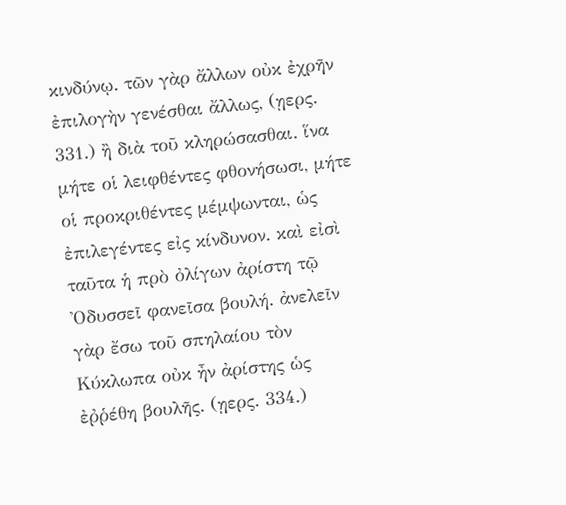κινδύνῳ. τῶν γὰρ ἄλλων οὐκ ἐχρῆν ἐπιλογὴν γενέσθαι ἄλλως, (ῃερς. 331.) ἢ διὰ τοῦ κληρώσασθαι. ἵνα μήτε οἱ λειφθέντες φθονήσωσι, μήτε οἱ προκριθέντες μέμψωνται, ὡς ἐπιλεγέντες εἰς κίνδυνον. καὶ εἰσὶ ταῦτα ἡ πρὸ ὀλίγων ἀρίστη τῷ Ὀδυσσεῖ φανεῖσα βουλή. ἀνελεῖν γὰρ ἔσω τοῦ σπηλαίου τὸν Κύκλωπα οὐκ ἦν ἀρίστης ὡς ἐῤῥέθη βουλῆς. (ῃερς. 334.)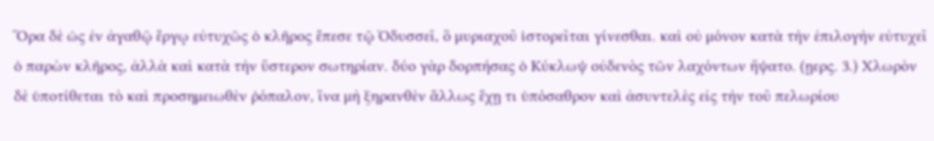Ὅρα δὲ ὡς ἐν ἀγαθῷ ἔργῳ εὐτυχῶς ὁ κλῆρος ἔπεσε τῷ Ὀδυσσεῖ, ὃ μυριαχοῦ ἱστορεῖται γίνεσθαι. καὶ οὐ μόνον κατὰ τὴν ἐπιλογὴν εὐτυχεῖ ὁ παρὼν κλῆρος, ἀλλὰ καὶ κατὰ τὴν ὕστερον σωτηρίαν. δύο γὰρ δορπήσας ὁ Κύκλωψ οὐδενὸς τῶν λαχόντων ἥψατο. (ῃερς. 3.) Χλωρὸν δὲ ὑποτίθεται τὸ καὶ προσημειωθὲν ῥόπαλον, ἵνα μὴ ξηρανθὲν ἄλλως ἔχῃ τι ὑπόσαθρον καὶ ἀσυντελὲς εἰς τὴν τοῦ πελωρίου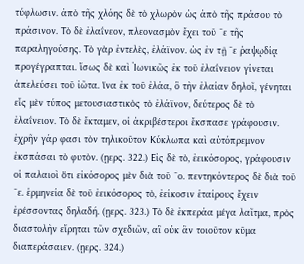τύφλωσιν. ἀπὸ τῆς χλόης δὲ τὸ χλωρὸν ὡς ἀπὸ τῆς πράσου τὸ πράσινον. Τὸ δὲ ἐλαΐνεον, πλεονασμὸν ἔχει τοῦ ˉε τῆς παραληγούσης. Τὸ γὰρ ἐντελὲς, ἐλάϊνον. ὡς ἐν τῇ ˉε ῥαψῳδίᾳ προγέγραπται. ἴσως δὲ καὶ Ἰωνικῶς ἐκ τοῦ ἐλαΐνειον γίνεται ἀπελεύσει τοῦ ἰῶτα. ἵνα ἐκ τοῦ ἐλάα, ὃ τὴν ἐλαίαν δηλοῖ, γένηται εἷς μὲν τύπος μετουσιαστικὸς τὸ ἐλάϊνον, δεύτερος δὲ τὸ ἐλαΐνειον. Τὸ δὲ ἔκταμεν, οἱ ἀκριβέστεροι ἔκσπασε γράφουσιν. ἐχρῆν γάρ φασι τὸν τηλικοῦτον Κύκλωπα καὶ αὐτόπρεμνον ἐκσπάσαι τὸ φυτὸν. (ῃερς. 322.) Εἰς δὲ τὸ, ἐεικόσορος, γράφουσιν οἱ παλαιοὶ ὅτι εἰκόσορος μὲν διὰ τοῦ ˉο. πεντηκόντερος δὲ διὰ τοῦ ˉε. ἑρμηνεία δὲ τοῦ ἐεικόσορος τὸ, ἐείκοσιν ἑταίρους ἔχειν ἐρέσσοντας δηλαδή. (ῃερς. 323.) Τὸ δὲ ἐκπεράα μέγα λαῖτμα, πρὸς διαστολὴν εἴρηται τῶν σχεδιῶν, αἳ οὐκ ἂν τοιοῦτον κῦμα διαπεράσαιεν. (ῃερς. 324.)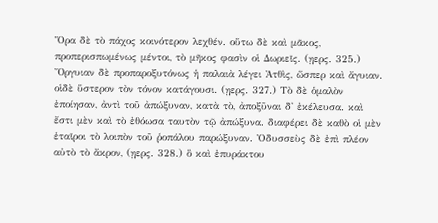Ὅρα δὲ τὸ πάχος κοινότερον λεχθέν. οὕτω δὲ καὶ μᾶκος, προπερισπωμένως μέντοι, τὸ μῆκος φασὶν οἱ Δωριεῖς. (ῃερς. 325.) Ὄργυιαν δὲ προπαροξυτόνως ἡ παλαιὰ λέγει Ἀτθὶς, ὥσπερ καὶ ἄγυιαν. οἱδὲ ὕστερον τὸν τόνον κατάγουσι. (ῃερς. 327.) Τὸ δὲ ὁμαλὸν ἐποίησαν, ἀντὶ τοῦ ἀπώξυναν, κατὰ τὸ, ἀποξῦναι δ' ἐκέλευσα. καὶ ἔστι μὲν καὶ τὸ ἐθόωσα ταυτὸν τῷ ἀπώξυνα. διαφέρει δὲ καθὸ οἱ μὲν ἑταῖροι τὸ λοιπὸν τοῦ ῥοπάλου παρώξυναν. Ὀδυσσεὺς δὲ ἐπὶ πλέον αὐτὸ τὸ ἄκρον, (ῃερς. 328.) ὃ καὶ ἐπυράκτου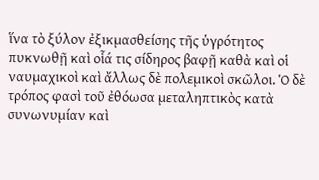ἵνα τὸ ξύλον ἐξικμασθείσης τῆς ὑγρότητος πυκνωθῇ καὶ οἷά τις σίδηρος βαφῇ καθὰ καὶ οἱ ναυμαχικοὶ καὶ ἄλλως δὲ πολεμικοὶ σκῶλοι. Ὁ δὲ τρόπος φασὶ τοῦ ἐθόωσα μεταληπτικὸς κατὰ συνωνυμίαν καὶ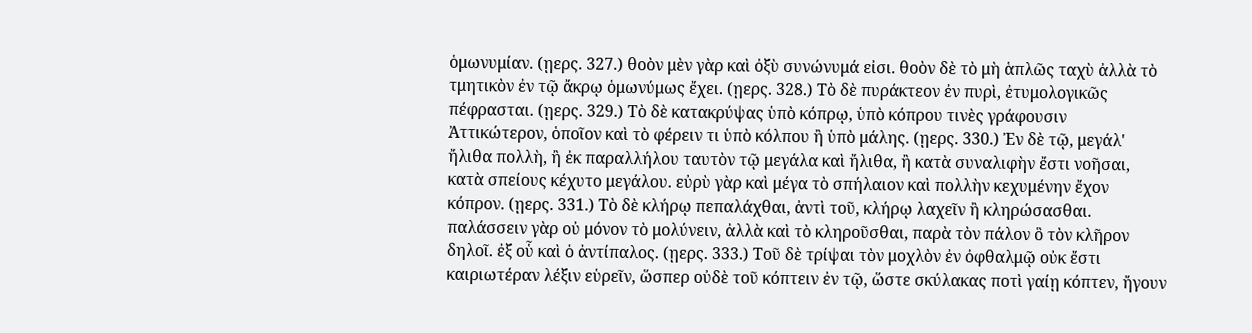ὁμωνυμίαν. (ῃερς. 327.) θοὸν μὲν γὰρ καὶ ὀξὺ συνώνυμά εἰσι. θοὸν δὲ τὸ μὴ ἁπλῶς ταχὺ ἀλλὰ τὸ τμητικὸν ἐν τῷ ἄκρῳ ὁμωνύμως ἔχει. (ῃερς. 328.) Τὸ δὲ πυράκτεον ἐν πυρὶ, ἐτυμολογικῶς πέφρασται. (ῃερς. 329.) Τὸ δὲ κατακρύψας ὑπὸ κόπρῳ, ὑπὸ κόπρου τινὲς γράφουσιν Ἀττικώτερον, ὁποῖον καὶ τὸ φέρειν τι ὑπὸ κόλπου ἢ ὑπὸ μάλης. (ῃερς. 330.) Ἐν δὲ τῷ, μεγάλ' ἤλιθα πολλὴ, ἢ ἐκ παραλλήλου ταυτὸν τῷ μεγάλα καὶ ἤλιθα, ἢ κατὰ συναλιφὴν ἔστι νοῆσαι, κατὰ σπείους κέχυτο μεγάλου. εὐρὺ γὰρ καὶ μέγα τὸ σπήλαιον καὶ πολλὴν κεχυμένην ἔχον κόπρον. (ῃερς. 331.) Τὸ δὲ κλήρῳ πεπαλάχθαι, ἀντὶ τοῦ, κλήρῳ λαχεῖν ἢ κληρώσασθαι. παλάσσειν γὰρ οὐ μόνον τὸ μολύνειν, ἀλλὰ καὶ τὸ κληροῦσθαι, παρὰ τὸν πάλον ὃ τὸν κλῆρον δηλοῖ. ἐξ οὗ καὶ ὁ ἀντίπαλος. (ῃερς. 333.) Τοῦ δὲ τρίψαι τὸν μοχλὸν ἐν ὀφθαλμῷ οὐκ ἔστι καιριωτέραν λέξιν εὑρεῖν, ὥσπερ οὐδὲ τοῦ κόπτειν ἐν τῷ, ὥστε σκύλακας ποτὶ γαίῃ κόπτεν, ἤγουν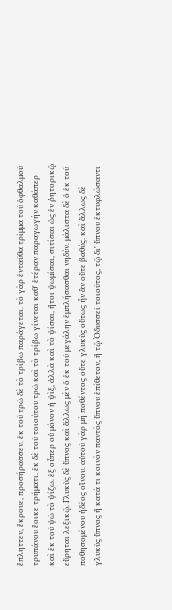ἔπληττεν, ἔκρουε, προσήρασσεν. ἐκ τοῦ τρῶ δὲ τὸ τρίβω παράγεται. τὸ γὰρ ἐνταῦθα τρίμμα τοῦ ὀφθαλμοῦ τρυπάνου ἔοικε τρήματι. ἐκ δὲ τοῦ τοιούτου τρῶ καὶ τὸ τρίβω γίνεται καθ' ἑτέραν παραγωγὴν καθάπερ καὶ ἐκ τοῦ ψῶ τὸ ψίζω. ἐξ οὗπερ οὐ μόνον ἡ ψὶξ, ἀλλὰ καὶ τὸ ψίσαι, ἤτοι ψωμίσαι, σιτίσαι ὡς ἐν ῥητορικῷ εὕρηται λεξικῷ. Γλυκὺς δὲ ὕπνος καὶ ἄλλως μὲν ὁ ἐκ τοῦ μεγάλην ἐμπλήσασθαι νηδύν. μάλιστα δὲ ὁ ἐκ τοῦ ποθησομένου ἡδέος οἴνου. αὐτοῦ γὰρ μὴ ποθέντος οὔτε γλυκὺς οὕτως ἦν ἂν οὔτε βαθύς. καὶ ἄλλως δὲ γλυκὺς ὕπνος ἢ κατά τι κοινὸν παντὸς ὕπνου ἐπίθετον, ἢ τῷ Ὀδυσσεῖ τοιοῦτος, τῷ δι' ὕπνου ἐκτυφλώσαντι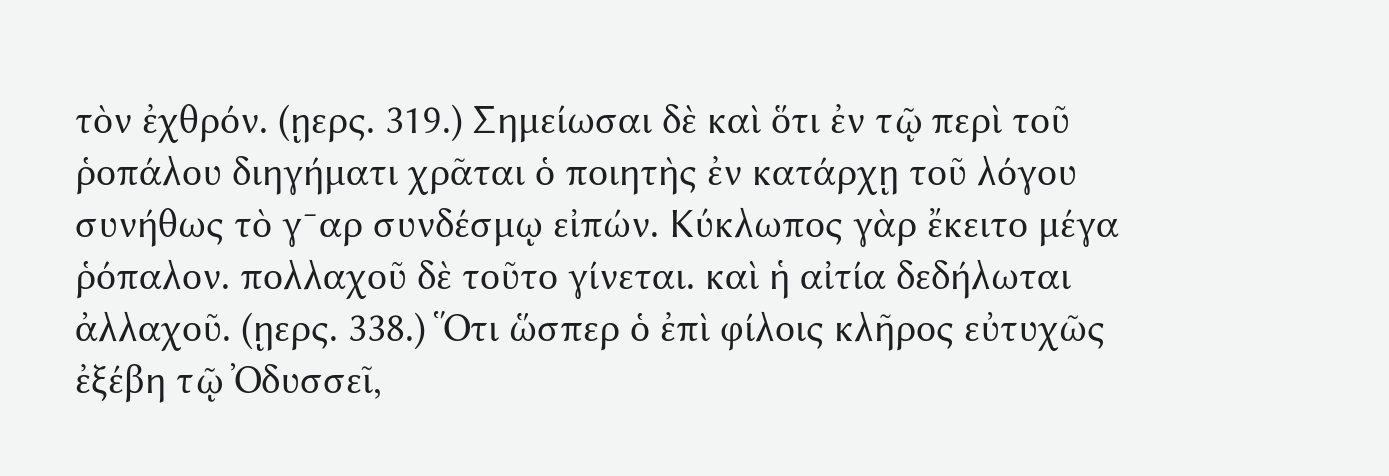τὸν ἐχθρόν. (ῃερς. 319.) Σημείωσαι δὲ καὶ ὅτι ἐν τῷ περὶ τοῦ ῥοπάλου διηγήματι χρᾶται ὁ ποιητὴς ἐν κατάρχῃ τοῦ λόγου συνήθως τὸ γˉαρ συνδέσμῳ εἰπών. Κύκλωπος γὰρ ἔκειτο μέγα ῥόπαλον. πολλαχοῦ δὲ τοῦτο γίνεται. καὶ ἡ αἰτία δεδήλωται ἀλλαχοῦ. (ῃερς. 338.) Ὅτι ὥσπερ ὁ ἐπὶ φίλοις κλῆρος εὐτυχῶς ἐξέβη τῷ Ὀδυσσεῖ,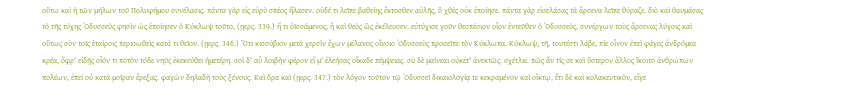οὕτω καὶ ἡ τῶν μήλων τοῦ Πολυφήμου συνέλασις. πάντα γὰρ εἰς εὐρὺ σπέος ἤλασεν. οὐδέ τι λεῖπε βαθείης ἔκτοσθεν αὐλῆς, ὃ χθὲς οὐκ ἐποίησε. πάντα γὰρ εἰσελάσας τὰ ἄρσενα λεῖπε θύραζε. διὸ καὶ θαυμάσας τὸ τῆς τύχης Ὀδυσσεὺς φησὶν ὡς ἐποίησεν ὁ Κύκλωψ τοῦτο, (ῃερς. 339.) ἤ τι ὀϊσσάμενος, ἢ καὶ θεὸς ὣς ἐκέλευσεν. εὐτύχισε γοῦν θεσπέσιον οἷον ἐντεῦθεν ὁ Ὀδυσσεὺς, συνέργων τοὺς ἄρσενας λύγοις καὶ οὕτως σὺν τοῖς ἑταίροις περισωθεὶς κατά τι θεῖον. (ῃερς. 346.) Ὅτι κισσύβιον μετὰ χερσὶν ἔχων μέλανος οἴνοιο Ὀδυσσεὺς προσεῖπε τὸν Κύκλωπα. Κύκλωψ, τῆ, τουτέστι λάβε, πίε οἶνον ἐπεὶ φάγες ἀνδρόμεα κρέα, ὄφρ' εἰδῇς οἷόν τι ποτὸν τόδε νηῦς ἐκεκεύθει ἡμετέρη. σοὶ δ' αὖ λοιβὴν φέρον εἴ μ' ἐλεήσας οἴκαδε πέμψειας. σὺ δὲ μαίνεαι οὐκέτ' ἀνεκτῶς. σχέτλιε. πῶς ἄν τίς σε καὶ ὕστερον ἄλλος ἵκοιτο ἀνθρώπων πολέων, ἐπεὶ οὐ κατὰ μοῖραν ἔρεξας. φαγὼν δηλαδὴ τοὺς ξένους. Καὶ ὅρα καὶ (ῃερς. 347.) τὸν λόγον τοῦτον τῷ Ὀδυσσεῖ δικαιολογίᾳ τε κεκραμένον καὶ οἴκτῳ, ἔτι δὲ καὶ κολακευτικὸν, εἴγε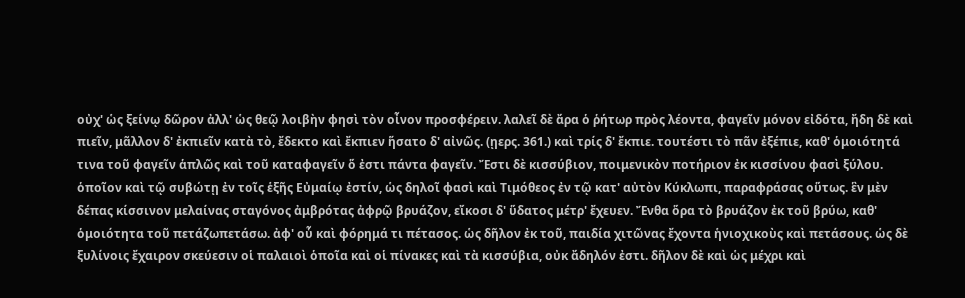οὐχ' ὡς ξείνῳ δῶρον ἀλλ' ὡς θεῷ λοιβὴν φησὶ τὸν οἶνον προσφέρειν. λαλεῖ δὲ ἄρα ὁ ῥήτωρ πρὸς λέοντα, φαγεῖν μόνον εἰδότα, ἤδη δὲ καὶ πιεῖν, μᾶλλον δ' ἐκπιεῖν κατὰ τὸ, ἔδεκτο καὶ ἔκπιεν ἥσατο δ' αἰνῶς. (ῃερς. 361.) καὶ τρίς δ' ἔκπιε. τουτέστι τὸ πᾶν ἐξέπιε, καθ' ὁμοιότητά τινα τοῦ φαγεῖν ἁπλῶς καὶ τοῦ καταφαγεῖν ὅ ἐστι πάντα φαγεῖν. Ἔστι δὲ κισσύβιον, ποιμενικὸν ποτήριον ἐκ κισσίνου φασὶ ξύλου. ὁποῖον καὶ τῷ συβώτῃ ἐν τοῖς ἑξῆς Εὐμαίῳ ἐστίν, ὡς δηλοῖ φασὶ καὶ Τιμόθεος ἐν τῷ κατ' αὐτὸν Κύκλωπι, παραφράσας οὕτως. ἓν μὲν δέπας κίσσινον μελαίνας σταγόνος ἀμβρότας ἀφρῷ βρυάζον, εἴκοσι δ' ὕδατος μέτρ' ἔχευεν. Ἔνθα ὅρα τὸ βρυάζον ἐκ τοῦ βρύω, καθ' ὁμοιότητα τοῦ πετάζωπετάσω. ἀφ' οὗ καὶ φόρημά τι πέτασος. ὡς δῆλον ἐκ τοῦ, παιδία χιτῶνας ἔχοντα ἡνιοχικοὺς καὶ πετάσους. ὡς δὲ ξυλίνοις ἔχαιρον σκεύεσιν οἱ παλαιοὶ ὁποῖα καὶ οἱ πίνακες καὶ τὰ κισσύβια, οὐκ ἄδηλόν ἐστι. δῆλον δὲ καὶ ὡς μέχρι καὶ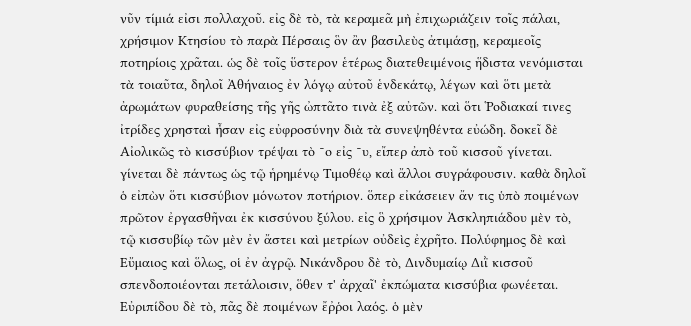νῦν τίμιά εἰσι πολλαχοῦ. εἰς δὲ τὸ, τὰ κεραμεᾶ μὴ ἐπιχωριάζειν τοῖς πάλαι, χρήσιμον Κτησίου τὸ παρὰ Πέρσαις ὃν ἂν βασιλεὺς ἀτιμάσῃ, κεραμεοῖς ποτηρίοις χρᾶται. ὡς δὲ τοῖς ὕστερον ἑτέρως διατεθειμένοις ἥδιστα νενόμισται τὰ τοιαῦτα, δηλοῖ Ἀθήναιος ἐν λόγῳ αὐτοῦ ἑνδεκάτῳ, λέγων καὶ ὅτι μετὰ ἀρωμάτων φυραθείσης τῆς γῆς ὠπτᾶτο τινὰ ἐξ αὐτῶν. καὶ ὅτι Ῥοδιακαί τινες ἰτρίδες χρησταὶ ἦσαν εἰς εὐφροσύνην διὰ τὰ συνεψηθέντα εὐώδη. δοκεῖ δὲ Αἰολικῶς τὸ κισσύβιον τρέψαι τὸ ˉο εἰς ˉυ, εἴπερ ἀπὸ τοῦ κισσοῦ γίνεται. γίνεται δὲ πάντως ὡς τῷ ἡρημένῳ Τιμοθέῳ καὶ ἄλλοι συγράφουσιν. καθὰ δηλοῖ ὁ εἰπὼν ὅτι κισσύβιον μόνωτον ποτήριον. ὅπερ εἰκάσειεν ἄν τις ὑπὸ ποιμένων πρῶτον ἐργασθῆναι ἐκ κισσύνου ξύλου. εἰς ὃ χρήσιμον Ἀσκληπιάδου μὲν τὸ, τῷ κισσυβίῳ τῶν μὲν ἐν ἄστει καὶ μετρίων οὐδεὶς ἐχρῆτο. Πολύφημος δὲ καὶ Εὔμαιος καὶ ὅλως, οἱ ἐν ἀγρῷ. Νικάνδρου δὲ τὸ, Δινδυμαίῳ Διῒ κισσοῦ σπενδοποιέονται πετάλοισιν, ὅθεν τ' ἀρχαῖ' ἐκπώματα κισσύβια φωνέεται. Εὐριπίδου δὲ τὸ, πᾶς δὲ ποιμένων ἔῤῥοι λαός. ὁ μὲν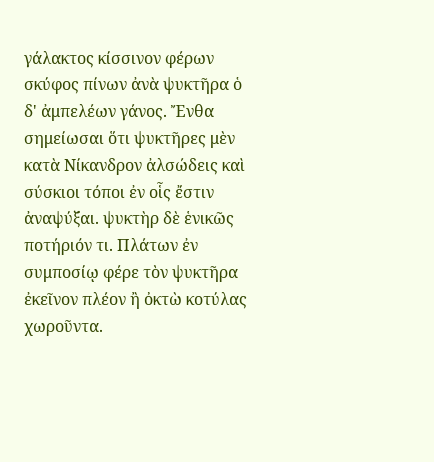γάλακτος κίσσινον φέρων σκύφος πίνων ἀνὰ ψυκτῆρα ὁ δ' ἀμπελέων γάνος. Ἔνθα σημείωσαι ὅτι ψυκτῆρες μὲν κατὰ Νίκανδρον ἀλσώδεις καὶ σύσκιοι τόποι ἐν οἷς ἔστιν ἀναψύξαι. ψυκτὴρ δὲ ἑνικῶς ποτήριόν τι. Πλάτων ἐν συμποσίῳ φέρε τὸν ψυκτῆρα ἐκεῖνον πλέον ἢ ὀκτὼ κοτύλας χωροῦντα.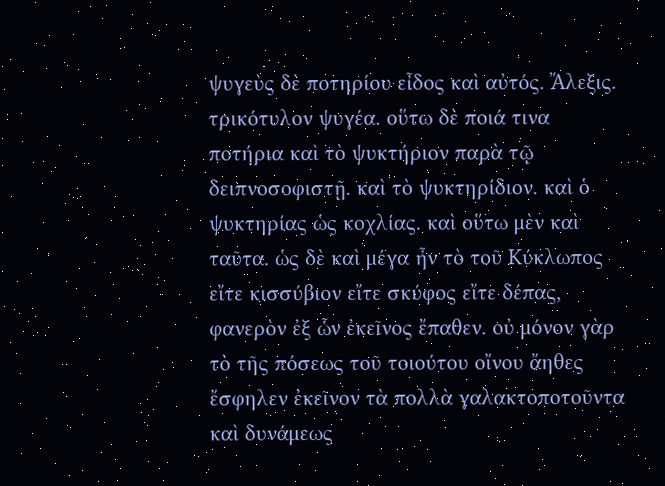ψυγεὺς δὲ ποτηρίου εἶδος καὶ αὐτός. Ἄλεξις. τρικότυλον ψυγέα. οὕτω δὲ ποιά τινα ποτήρια καὶ τὸ ψυκτήριον παρὰ τῷ δειπνοσοφιστῇ. καὶ τὸ ψυκτηρίδιον. καὶ ὁ ψυκτηρίας ὡς κοχλίας. καὶ οὕτω μὲν καὶ ταῦτα. ὡς δὲ καὶ μέγα ἦν τὸ τοῦ Κύκλωπος εἴτε κισσύβιον εἴτε σκύφος εἴτε δέπας, φανερὸν ἐξ ὧν ἐκεῖνος ἔπαθεν. οὐ μόνον γὰρ τὸ τῆς πόσεως τοῦ τοιούτου οἴνου ἄηθες ἔσφηλεν ἐκεῖνον τὰ πολλὰ γαλακτοποτοῦντα καὶ δυνάμεως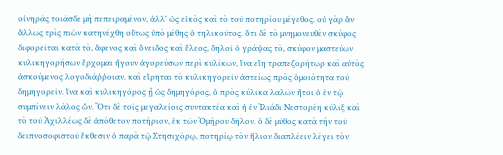οἰνηρᾶς τοιᾶσδε μὴ πεπειραμένον, ἀλλ' ὡς εἰκὸς καὶ τὸ τοῦ ποτηρίου μέγεθος. οὐ γὰρ ἂν ἄλλως τρὶς πιὼν κατηνέχθη οὕτως ὑπὸ μέθης ὁ τηλικοῦτος. ὅτι δὲ τὸ μνημονευθὲν σκύφος διφορεῖται κατὰ τὸ, ἄφενος καὶ ὄνειδος καὶ ἔλεος, δηλοῖ ὁ γράψας τὸ, σκύφον μαστεύων κυλικηγορήσων ἔρχομαι ἤγουν ἀγορεύσων περὶ κυλίκων, ἵνα εἴη τραπεζορήτωρ καὶ αὐτὸς ἀσκούμενος λογοδιάῤῥοιαν. καὶ εἴρηται τὸ κυλικηγορεῖν ἀστείως πρὸς ὁμοιότητα τοῦ δημηγορεῖν. ἵνα καὶ κυλικηγόρος ᾖ ὡς δημηγόρος, ὁ πρὸς κύλικα λαλῶν ἤτοι ὁ ἐν τῷ συμπίνειν λάλος ὤν. Ὅτι δὲ τοῖς μεγαλείοις συντακτέα καὶ ἡ ἐν Ἰλιάδι Νεστορέη κύλιξ καὶ τὸ τοῦ Ἀχιλλέως δὲ ἀπόθετον ποτήριον, ἐκ τῶν Ὁμήρου δῆλον. ὁ δὲ μῦθος κατὰ τὴν τοῦ δειπνοσοφιστοῦ ἔκθεσιν ὁ παρὰ τῷ Στησιχόρῳ, ποτηρίῳ τὸν ἥλιον διαπλέειν λέγει τὸν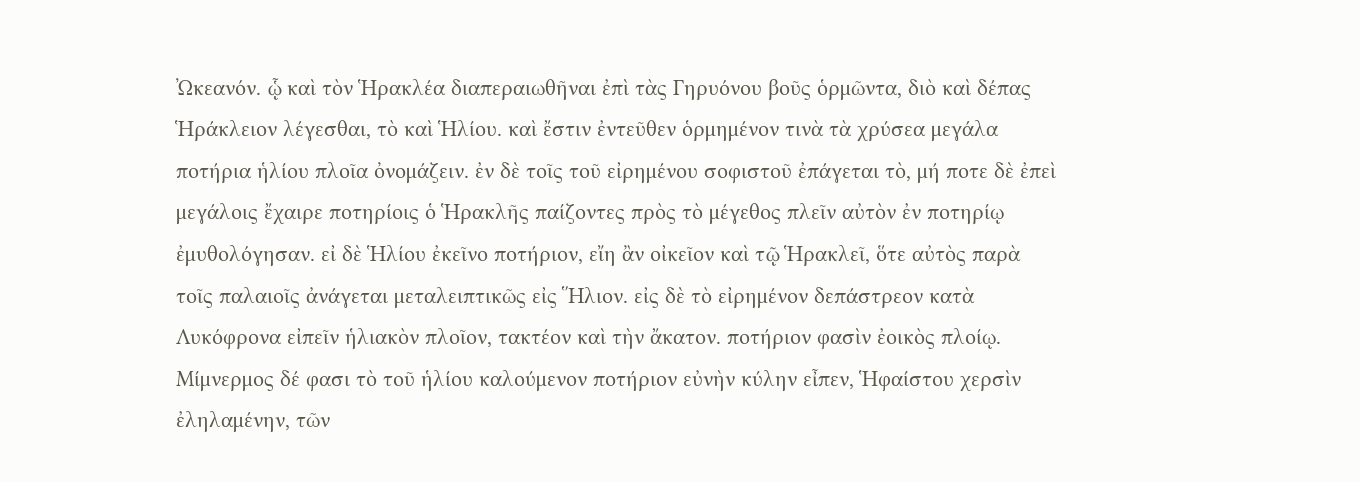Ὠκεανόν. ᾧ καὶ τὸν Ἡρακλέα διαπεραιωθῆναι ἐπὶ τὰς Γηρυόνου βοῦς ὁρμῶντα, διὸ καὶ δέπας Ἡράκλειον λέγεσθαι, τὸ καὶ Ἡλίου. καὶ ἔστιν ἐντεῦθεν ὁρμημένον τινὰ τὰ χρύσεα μεγάλα ποτήρια ἡλίου πλοῖα ὀνομάζειν. ἐν δὲ τοῖς τοῦ εἰρημένου σοφιστοῦ ἐπάγεται τὸ, μή ποτε δὲ ἐπεὶ μεγάλοις ἔχαιρε ποτηρίοις ὁ Ἡρακλῆς παίζοντες πρὸς τὸ μέγεθος πλεῖν αὐτὸν ἐν ποτηρίῳ ἐμυθολόγησαν. εἰ δὲ Ἡλίου ἐκεῖνο ποτήριον, εἴη ἂν οἰκεῖον καὶ τῷ Ἡρακλεῖ, ὅτε αὐτὸς παρὰ τοῖς παλαιοῖς ἀνάγεται μεταλειπτικῶς εἰς Ἥλιον. εἰς δὲ τὸ εἰρημένον δεπάστρεον κατὰ Λυκόφρονα εἰπεῖν ἡλιακὸν πλοῖον, τακτέον καὶ τὴν ἄκατον. ποτήριον φασὶν ἐοικὸς πλοίῳ. Μίμνερμος δέ φασι τὸ τοῦ ἡλίου καλούμενον ποτήριον εὐνὴν κύλην εἶπεν, Ἡφαίστου χερσὶν ἐληλαμένην, τῶν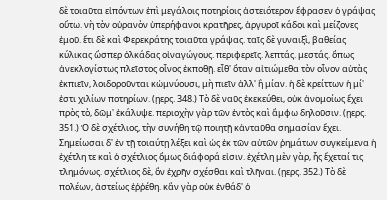δὲ τοιαῦτα εἰπόντων ἐπὶ μεγάλοις ποτηρίοις ἀστειότερον ἔφρασεν ὁ γράψας οὕτω. νὴ τὸν οὐρανὸν ὑπερήφανοι κρατῆρες, ἀργυροῖ κάδοι καὶ μείζονες ἐμοῦ. ἔτι δὲ καὶ Φερεκράτης τοιαῦτα γράψας. ταῖς δὲ γυναιξὶ, βαθείας κύλικας ὥσπερ ὀλκάδας οἰναγώγους. περιφερεῖς. λεπτάς. μεστάς. ὅπως ἀνεκλογίστως πλεῖστος οἶνος ἐκποθῇ. εἶθ' ὅταν αἰτιώμεθα τὸν οἶνον αὐτὰς ἐκπιεῖν, λοιδοροῦνται κὠμνύουσι, μὴ πιεῖν ἀλλ' ἢ μίαν. ἡ δὲ κρείττων ἡ μί' ἐστι χιλίων ποτηρίων. (ῃερς. 348.) Τὸ δὲ ναῦς ἐκεκεύθει, οὐκ ἀνομοίως ἔχει πρὸς τὸ, δῶμ' ἐκάλυψε. περιοχὴν γὰρ τῶν ἐντὸς καὶ ἄμφω δηλοῦσιν. (ῃερς. 351.) Ὁ δὲ σχέτλιος, τὴν συνήθη τῷ ποιητῇ κἀνταῦθα σημασίαν ἔχει. Σημείωσαι δ' ἐν τῇ τοιαύτῃ λέξει καὶ ὡς ἐκ τῶν αὐτῶν ῥημάτων συγκείμενα ἡ ἐχέτλη τε καὶ ὁ σχέτλιος ὅμως διάφορά εἰσιν. ἐχέτλη μὲν γὰρ, ἧς ἔχεταί τις τλημόνως. σχέτλιος δὲ, ὃν ἐχρῆν σχέσθαι καὶ τλῆναι. (ῃερς. 352.) Τὸ δὲ πολέων, ἀστείως ἐῤῥέθη. κἂν γὰρ οὐκ ἐνθάδ' ὁ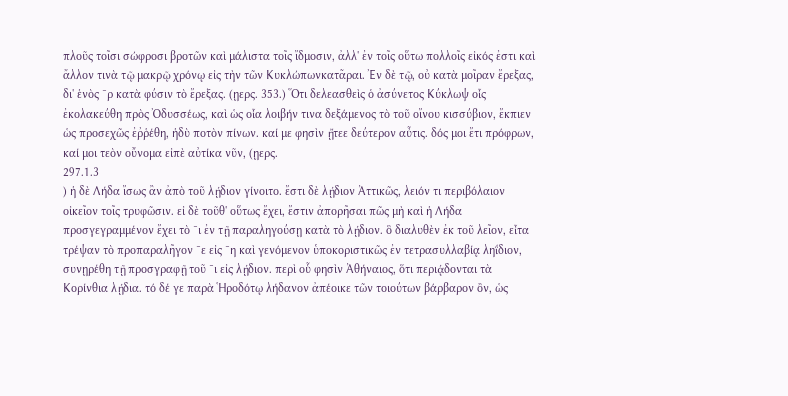πλοῦς τοῖσι σώφροσι βροτῶν καὶ μάλιστα τοῖς ἴδμοσιν, ἀλλ' ἐν τοῖς οὕτω πολλοῖς εἰκός ἐστι καὶ ἄλλον τινὰ τῷ μακρῷ χρόνῳ εἰς τὴν τῶν Κυκλώπωνκατᾶραι. Ἐν δὲ τῷ, οὐ κατὰ μοῖραν ἔρεξας, δι' ἑνὸς ˉρ κατὰ φύσιν τὸ ἔρεξας. (ῃερς. 353.) Ὅτι δελεασθεὶς ὁ ἀσύνετος Κύκλωψ οἷς ἐκολακεύθη πρὸς Ὀδυσσέως, καὶ ὡς οἷα λοιβήν τινα δεξάμενος τὸ τοῦ οἴνου κισσύβιον, ἔκπιεν ὡς προσεχῶς ἐῤῥέθη, ἡδὺ ποτὸν πίνων. καί με φησὶν ᾔτεε δεύτερον αὖτις. δός μοι ἔτι πρόφρων, καί μοι τεὸν οὔνομα εἰπὲ αὐτίκα νῦν, (ῃερς.
297.1.3
) ἡ δὲ Λήδα ἴσως ἂν ἀπὸ τοῦ λῄδιον γίνοιτο. ἔστι δὲ λῄδιον Ἀττικῶς, λειόν τι περιβόλαιον οἰκεῖον τοῖς τρυφῶσιν. εἰ δὲ τοῦθ' οὕτως ἔχει, ἔστιν ἀπορῆσαι πῶς μὴ καὶ ἡ Λήδα προσγεγραμμένον ἔχει τὸ ˉι ἐν τῇ παραληγούσῃ κατὰ τὸ λῄδιον. ὃ διαλυθὲν ἐκ τοῦ λεῖον, εἶτα τρέψαν τὸ προπαραλῆγον ˉε εἰς ˉη καὶ γενόμενον ὑποκοριστικῶς ἐν τετρασυλλαβίᾳ ληΐδιον, συνῃρέθη τῇ προσγραφῇ τοῦ ˉι εἰς λῄδιον. περὶ οὗ φησὶν Ἀθήναιος, ὅτι περιᾴδονται τὰ Κορίνθια λῄδια. τό δέ γε παρὰ Ἡροδότῳ λήδανον ἀπέοικε τῶν τοιούτων βάρβαρον ὂν, ὡς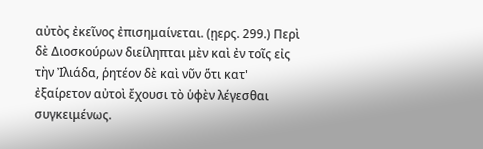αὐτὸς ἐκεῖνος ἐπισημαίνεται. (ῃερς. 299.) Περὶ δὲ Διοσκούρων διείληπται μὲν καὶ ἐν τοῖς εἰς τὴν Ἰλιάδα, ῥητέον δὲ καὶ νῦν ὅτι κατ' ἐξαίρετον αὐτοὶ ἔχουσι τὸ ὑφὲν λέγεσθαι συγκειμένως.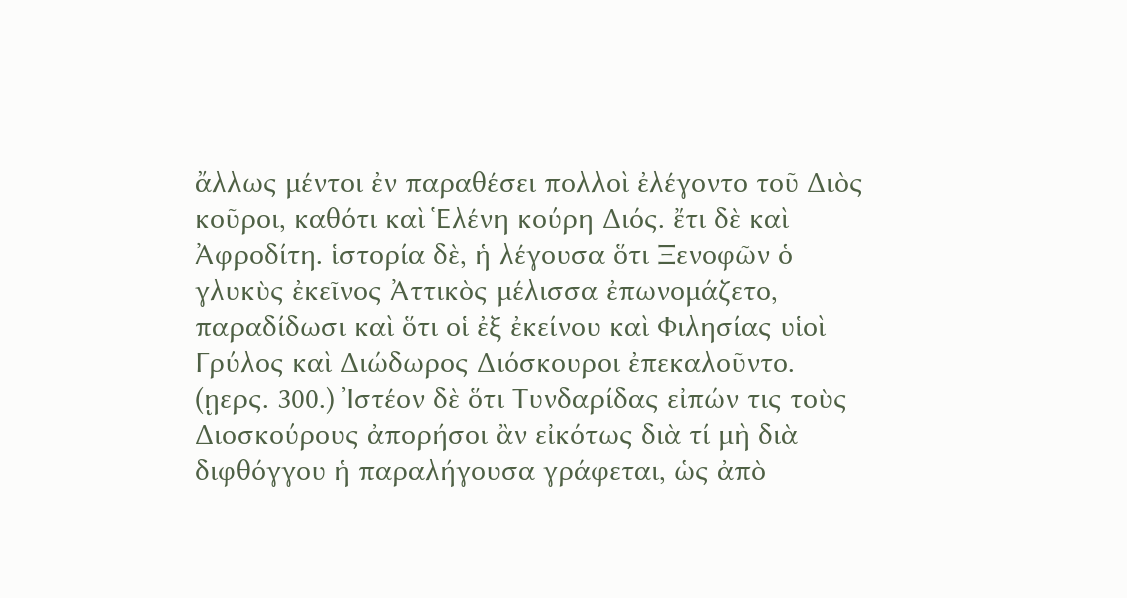ἄλλως μέντοι ἐν παραθέσει πολλοὶ ἐλέγοντο τοῦ Διὸς κοῦροι, καθότι καὶ Ἑλένη κούρη Διός. ἔτι δὲ καὶ Ἀφροδίτη. ἱστορία δὲ, ἡ λέγουσα ὅτι Ξενοφῶν ὁ γλυκὺς ἐκεῖνος Ἀττικὸς μέλισσα ἐπωνομάζετο, παραδίδωσι καὶ ὅτι οἱ ἐξ ἐκείνου καὶ Φιλησίας υἱοὶ Γρύλος καὶ Διώδωρος Διόσκουροι ἐπεκαλοῦντο. (ῃερς. 300.) Ἰστέον δὲ ὅτι Τυνδαρίδας εἰπών τις τοὺς Διοσκούρους ἀπορήσοι ἂν εἰκότως διὰ τί μὴ διὰ διφθόγγου ἡ παραλήγουσα γράφεται, ὡς ἀπὸ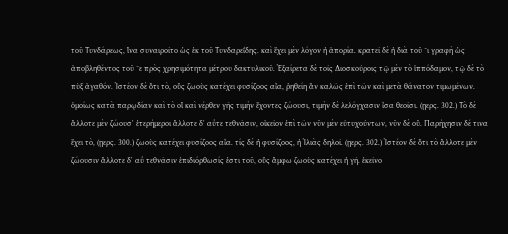τοῦ Τυνδάρεως, ἵνα συναιροῖτο ὡς ἐκ τοῦ Τυνδαρεΐδης. καὶ ἔχει μὲν λόγον ἡ ἀπορία. κρατεῖ δὲ ἡ διὰ τοῦ ˉι γραφὴ ὡς ἀποβληθέντος τοῦ ˉε πρὸς χρησιμότητα μέτρου δακτυλικοῦ. Ἐξαίρετα δὲ τοῖς Διοσκούροις τῷ μὲν τὸ ἱππόδαμον, τῷ δὲ τὸ πὺξ ἀγαθόν. Ἰστέον δὲ ὅτι τὸ, οὓς ζωοὺς κατέχει φυσίζοος αἶα, ῥηθείη ἂν καλῶς ἐπὶ τῶν καὶ μετὰ θάνατον τιμωμένων. ὁμοίως κατὰ παρῳδίαν καὶ τὸ οἳ καὶ νέρθεν γῆς τιμὴν ἔχοντες ζώουσι, τιμὴν δὲ λελόγχασιν ἶσα θεοῖσι. (ῃερς. 302.) Τὸ δὲ ἄλλοτε μὲν ζώουσ' ἑτερήμεροι ἄλλοτε δ' αὖτε τεθνᾶσιν, οἰκεῖον ἐπὶ τῶν νῦν μὲν εὐτυχούντων, νῦν δὲ οὔ. Παρήχησιν δέ τινα ἔχει τὸ, (ῃερς. 300.) ζωοὺς κατέχει φυσίζοος αἶα. τίς δὲ ἡ φυσίζοος, ἡ Ἰλιὰς δηλοῖ. (ῃερς. 302.) Ἰστέον δὲ ὅτι τὸ ἄλλοτε μὲν ζώουσιν ἄλλοτε δ' αὖ τεθνᾶσιν ἐπιδιόρθωσίς ἐστι τοῦ, οὓς ἄμφω ζωοὺς κατέχει ἡ γῆ. ἐκεῖνο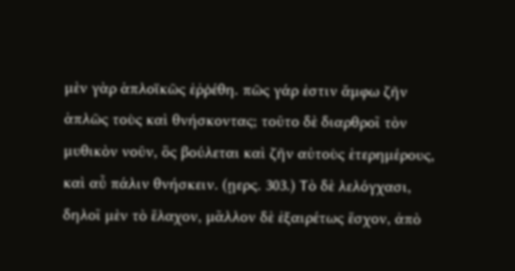μὲν γὰρ ἁπλοϊκῶς ἐῤῥέθη. πῶς γάρ ἐστιν ἄμφω ζῆν ἁπλῶς τοὺς καὶ θνήσκοντας; τοῦτο δὲ διαρθροῖ τὸν μυθικὸν νοῦν, ὃς βούλεται καὶ ζῆν αὐτοὺς ἑτερημέρους, καὶ αὖ πάλιν θνήσκειν. (ῃερς. 303.) Τὸ δὲ λελόγχασι, δηλοῖ μὲν τὸ ἔλαχον, μᾶλλον δὲ ἐξαιρέτως ἔσχον, ἀπὸ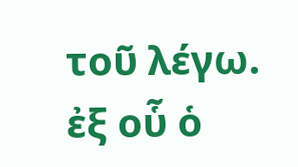τοῦ λέγω. ἐξ οὗ ὁ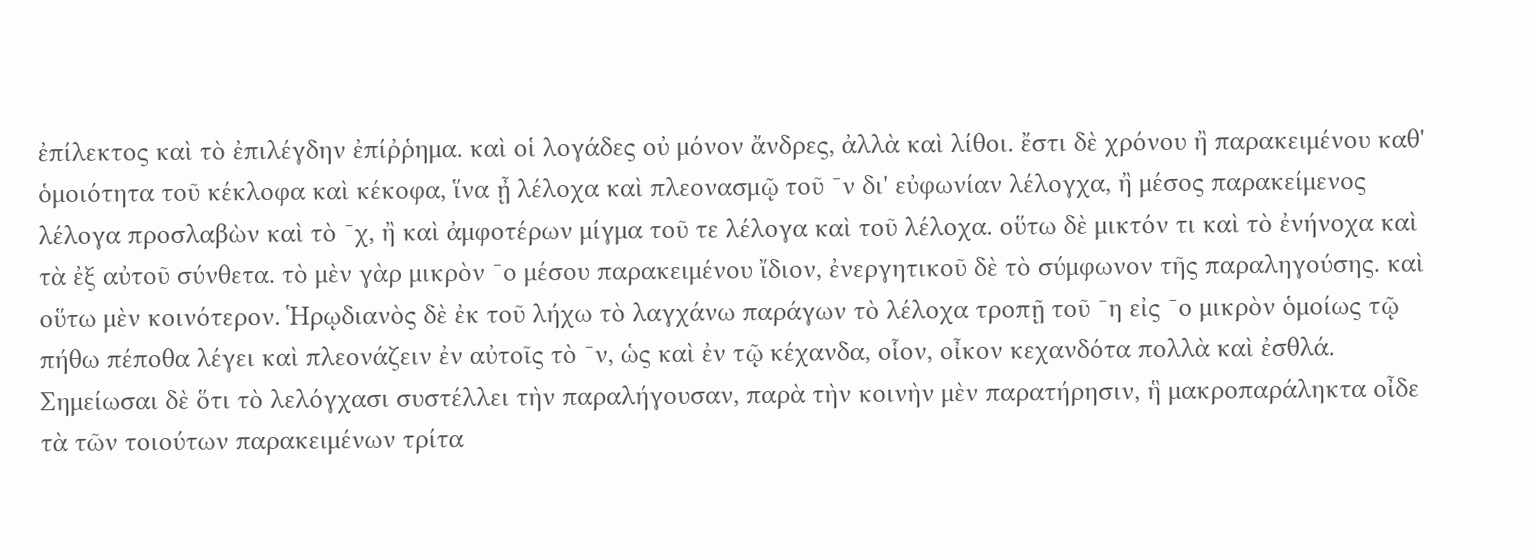ἐπίλεκτος καὶ τὸ ἐπιλέγδην ἐπίῤῥημα. καὶ οἱ λογάδες οὐ μόνον ἄνδρες, ἀλλὰ καὶ λίθοι. ἔστι δὲ χρόνου ἢ παρακειμένου καθ' ὁμοιότητα τοῦ κέκλοφα καὶ κέκοφα, ἵνα ᾖ λέλοχα καὶ πλεονασμῷ τοῦ ˉν δι' εὐφωνίαν λέλογχα, ἢ μέσος παρακείμενος λέλογα προσλαβὼν καὶ τὸ ˉχ, ἢ καὶ ἀμφοτέρων μίγμα τοῦ τε λέλογα καὶ τοῦ λέλοχα. οὕτω δὲ μικτόν τι καὶ τὸ ἐνήνοχα καὶ τὰ ἐξ αὐτοῦ σύνθετα. τὸ μὲν γὰρ μικρὸν ˉο μέσου παρακειμένου ἴδιον, ἐνεργητικοῦ δὲ τὸ σύμφωνον τῆς παραληγούσης. καὶ οὕτω μὲν κοινότερον. Ἡρῳδιανὸς δὲ ἐκ τοῦ λήχω τὸ λαγχάνω παράγων τὸ λέλοχα τροπῇ τοῦ ˉη εἰς ˉο μικρὸν ὁμοίως τῷ πήθω πέποθα λέγει καὶ πλεονάζειν ἐν αὐτοῖς τὸ ˉν, ὡς καὶ ἐν τῷ κέχανδα, οἷον, οἶκον κεχανδότα πολλὰ καὶ ἐσθλά. Σημείωσαι δὲ ὅτι τὸ λελόγχασι συστέλλει τὴν παραλήγουσαν, παρὰ τὴν κοινὴν μὲν παρατήρησιν, ἣ μακροπαράληκτα οἶδε τὰ τῶν τοιούτων παρακειμένων τρίτα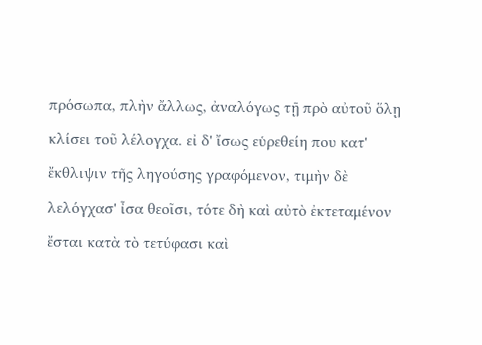πρόσωπα, πλὴν ἄλλως, ἀναλόγως τῇ πρὸ αὐτοῦ ὅλῃ κλίσει τοῦ λέλογχα. εἰ δ' ἴσως εὑρεθείη που κατ' ἔκθλιψιν τῆς ληγούσης γραφόμενον, τιμὴν δὲ λελόγχασ' ἶσα θεοῖσι, τότε δὴ καὶ αὐτὸ ἐκτεταμένον ἔσται κατὰ τὸ τετύφασι καὶ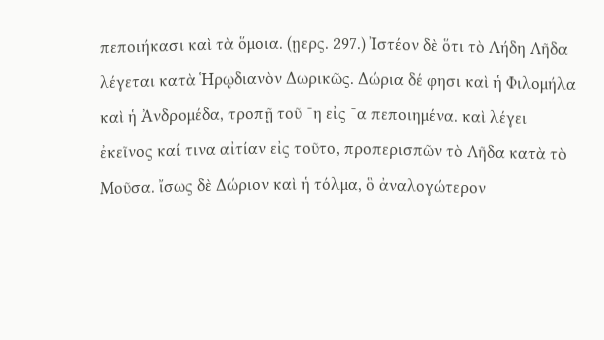πεποιήκασι καὶ τὰ ὅμοια. (ῃερς. 297.) Ἰστέον δὲ ὅτι τὸ Λήδη Λῆδα λέγεται κατὰ Ἡρῳδιανὸν Δωρικῶς. Δώρια δέ φησι καὶ ἡ Φιλομήλα καὶ ἡ Ἀνδρομέδα, τροπῇ τοῦ ˉη εἰς ˉα πεποιημένα. καὶ λέγει ἐκεῖνος καί τινα αἰτίαν εἰς τοῦτο, προπερισπῶν τὸ Λῆδα κατὰ τὸ Μοῦσα. ἴσως δὲ Δώριον καὶ ἡ τόλμα, ὃ ἀναλογώτερον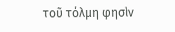τοῦ τόλμη φησὶν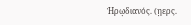Ἡρῳδιανός. (ῃερς.